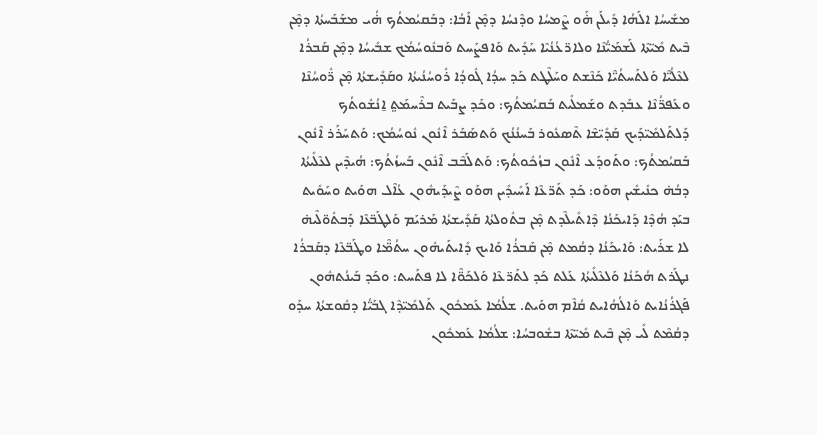ܡܫܺܝܚܳܐ ܐܠܰܗܳܐ ܕܺܝܠܰܢ ܗ̇ܰܘ ܨܶܡܚܳܐ ܘܕܶܢܚܳܐ ܕܡ̣ܶܢ ܐܰܒܳܐ: ܕܒܰܩܝܳܡܬܳܟ ܗ̇ܳܝ ܡܫܰܒܰܚܬܳܐ ܕܡ̣ܶܢ ܒܶܝܬ ܡܺܝ̈ܬܶܐ ܠܰܫܡܰܝ̈ܳܢܶܐ ܘܠܐܪ̈ܥܳܢܳܝܶܐ ܚܰܕܺܝܬ ܘܰܐܦܨܰܚܬ ܘܰܒܢܽܘܚܳܡܳܟ ܫܒܺܝܚܳܐ ܕܡ̣ܶܢ ܩܰܒܪܳܐ ܠܥܶܠܳܝ̈ܶܐ ܘܰܠܬܰܚܬܳܝ̈ܶܐ ܟܰܢܶܫܬ ܘܚܰܠܶܛܬ ܟܰܕ ܚܕܳܐ ܓܽܘܕܳܐ ܪܽܘܚܳܢܳܝܬܳܐ ܘܩܰܕܺܝܫܬܳܐ ܡ̣ܶܢ ܪ̈ܽܘܚܳܢܶܐ ܘܥܰܦܪ̈ܳܢܶܐ ܥܒܰܕܬ ܘܫܰܡܠܺܝܬ ܒܰܩܝܳܡܬܳܟ: ܘܟܰܕ ܨܒܰܝܬ ܒܪܶܚܡܰܬ݀ ܐ̱ܢܳܫܽܘܬܳܟ ܕܰܠܬܰܠܡܺܝ̈ܕܰܝܟ ܩܰܕܺܝ̈ܫܶܐ ܬܶܣܥܽܘܪ ܒܰܚܢܳܢܳܟ ܘܰܬܣܰܒܰܪ ܐܶܢܽܘܢ ܢܽܘܚܳܡܳܟ: ܘܰܬܚܰܪܰܪ ܐܶܢܽܘܢ ܒܰܩܝܳܡܬܳܟ: ܘܬܰܘܕܰܥ ܐܶܢܽܘܢ ܒܙܳܟܽܘܬܳܟ: ܘܰܬܠܰܒܶܒ ܐܶܢܽܘܢ ܒܰܚܙܳܬܳܟ: ܗܳܝܕܶܝܢ ܠܥܶܠܺܝܬܳܐ ܕܒܳܗ̇ ܟܢܺܝܫܺܝܢ ܗܘܰܘ: ܟܰܕ ܬܰܪ̈ܥܶܐ ܐܰܚܺܝܕܺܝܢ ܗܘܰܘ ܨܶܝܕܰܝܗܽܘܢ ܥܳܐܶܠ ܗܘܰܝܬ ܘܚܰܘܺܝܬ ܒܝܰܕ ܗܳܕܶܐ ܕܰܐܝܟܰܢܳܐ ܕܶܐܬܺܝܠܶܕܬ ܡ̣ܶܢ ܒܬܽܘܠܬܳܐ ܩܰܕܺܝܫܬܳܐ ܡܰܪܝܰܡ ܘܰܠܛܰܒ̈ܥܶܐ ܕܰܒܬܽܘ̈ܠܶܝܗ̇ ܠܐ ܫܪܰܝܬ: ܘܰܐܝܟܰܢܳܐ ܕܩܳܡܬ ܡ̣ܶܢ ܩܰܒܪܳܐ ܘܰܐܝܟ ܕܺܐܝܬܰܝܗܽܘܢ ܚܬܳܡ̈ܶܐ ܘܛܰܒ̈ܥܶܐ ܕܩܰܒܪܳܐ ܢܛܰܪܬ ܗܳܟܰܢܳܐ ܘܰܠܥܶܠܺܝܬܳܐ ܥܰܠܬ ܟܰܕ ܠܬܰܪ̈ܥܶܐ ܘܰܠܟܰܘ̈ܶܐ ܠܐ ܦܬܰܚܬ: ܘܟܰܕ ܒܰܝܢܳܬܗܽܘܢ ܦܰܓܪܳܢܳܐܝܬ ܘܰܐܠܳܗܳܐܝܬ ܩܳܐܶܡ ܗܘܰܝܬ. ܫܠܳܡܳܐ ܥܰܡܟܽܘܢ ܬܰܠܡܺܝ̈ܕܶܐ ܓܒܰܝ̈ܳܐ ܕܩܽܘܫܬܳܐ ܚܕܰܘ ܕܩܳܡܶܬ ܠܺܝ ܡ̣ܶܢ ܒܶܝܬ ܡܺܝ̈ܬܶܐ ܒܫܽܘܒܚܳܐ: ܫܠܳܡܳܐ ܥܰܡܟܽܘܢ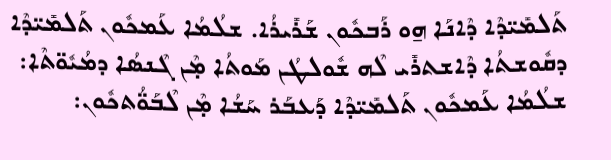ܬܰܠܡܺܝ̈ܕܶܐ ܕܶܐܢܰܐ ܗ̱ܘ ܪܰܒܟܽܘܢ ܫܰܪܺܝܪܳܐ. ܫܠܳܡܳܐ ܥܰܡܟܽܘܢ ܬܰܠܡܺܝ̈ܕܶܐ ܕܩܽܘܫܬܳܐ ܕܶܐܫܬܪܺܝ ܠܶܗ ܫܽܘܠܛܳܢ ܡܰܘܬܳܐ ܡ̣ܶܢ ܓܶܢܣܳܐ ܕܡܳܝܽܘ̈ܬܶܐ: ܫܠܳܡܳܐ ܥܰܡܟܽܘܢ ܬܰܠܡܺܝ̈ܕܶܐ ܕܰܥܒܰܪ ܚܰܫܳܐ ܡ̣ܶܢ ܠܶܒܰܘ̈ܳܬܟܽܘܢ: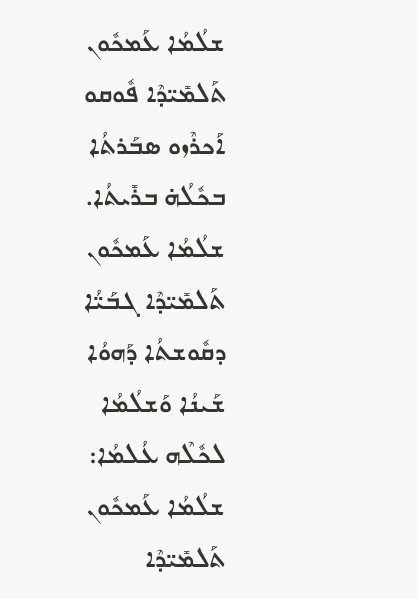ܫܠܳܡܳܐ ܥܰܡܟܽܘܢ ܬܰܠܡܺܝ̈ܕܶܐ ܦܽܘܩܘ ܐܰܟܪܶܙܘ ܣܒܰܪܬܳܐ ܒܟܽܠܳܗ̇ ܒܪܺܝܬܳܐ. ܫܠܳܡܳܐ ܥܰܡܟܽܘܢ ܬܰܠܡܺܝ̈ܕܶܐ ܓܒܰܝ̈ܳܐ ܕܩܽܘܫܬܳܐ ܕܰܗܘܳܐ ܫܰܝܢܳܐ ܘܰܫܠܳܡܳܐ ܠܟܽܠܶܗ ܥܳܠܡܳܐ: ܫܠܳܡܳܐ ܥܰܡܟܽܘܢ ܬܰܠܡܺܝ̈ܕܶܐ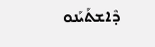ܕܶܐܫܬܰܝܰܢܘ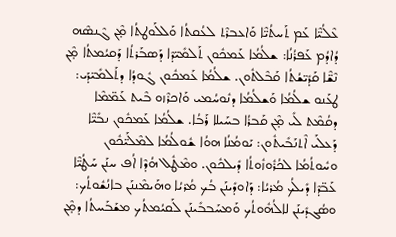ܥܶܠܳܝ̈ܶܐ ܥܰܡ ܬܰܚܬܳܝ̈ܶܐ ܘܰܐܥܒܪܶܬ ܠܥܳܩܬܳܐ ܘܰܠܠܰܘܛܬܳܐ ܡ̣ܶܢ ܓܶܢܣܶܗ ܕܳܐܕܳܡ ܥܰܦܪܳܢܳܐ: ܫܠܳܡܳܐ ܥܰܡܟܽܘܢ ܬܰܠܡܺܝ̈ܕܶܐ ܕܰܣܒܰܪܬܳܐ ܕܰܩܝܳܡܬܳܐ ܡ̣ܶܢ ܢܶܫ̈ܶܐ ܩܰܕܺܝ̈ܫܳܬܳܐ ܩܰܒܶܠܬܽܘܢ. ܫܠܳܡܳܐ ܥܰܡܟܽܘܢ ܓܽܘܕܳܐ ܕܬܰܠܡܺܝ̈ܕܰܝ: ܛܥܰܢܘ ܫܠܳܡܳܐ ܘܰܫܠܳܡܳܐ ܕܢܽܘܚܳܡܝ ܘܰܐܟܪܶܙܘ ܒܶܝܬ ܥܰܡ̈ܡܶܐ ܕܩܳܡܶܬ ܠܺܝ ܡ̣ܶܢ ܩܰܒܪܳܐ ܒܚܰܝܠܐ ܪܰܒܳܐ. ܫܠܳܡܳܐ ܥܰܡܟܽܘܢ ܢܒܺܝ̈ܶܐ ܕܰܥܠܰܝ ܐܶܬܢܰܒܺܝܬܽܘܢ: ܝܰܘܡܳܢܳܐ ܗܘܳܐ ܫܽܘܠܳܡܳܐ ܠܡܶܠܰܝ̈ܟܽܘܢ ܘܚܽܘܬܳܡܳܐ ܠܟܳܪܽܘܙܽܘܬܳܐ ܕܺܝܠܟܽܘܢ. ܘܡܶܛܽܠ ܗܳܕܶܐ ܐܳܦ ܚܢܰܢ ܚܰܛܳܝ̈ܶܐ ܥܰܒ̈ܕܶܐ ܕܺܝܠܳܟ ܡܳܪܝܳܐ: ܕܰܐܘܕܺܝܢܰܢ ܒܳܟ ܡܳܪܝܳܐ ܘܗܰܝܡܶܢܢܰܢ ܒܐܢܳܫܽܘܬܳܟ: ܘܣܳܓܕܺܝܢܰܢ ܠܐܠܳܗܽܘܬܳܟ ܘܰܡܚܰܒܒܺܝܢܰܢ ܠܰܩܝܳܡܬܳܟ ܡܫܰܒܰܚܬܳܐ ܕܡ̣ܶܢ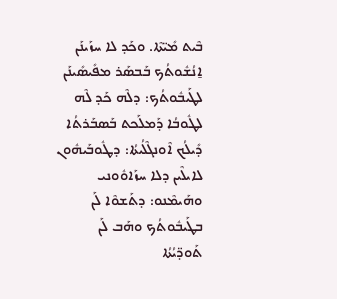ܒܶܝܬ ܡܺܝ̈ܬܶܐ. ܘܟܰܕ ܠܐ ܚܙܰܝܢܰܢ ܐ̱ܢܳܫܽܘܬܳܟ ܒܰܒܣܰܪ ܡܦܺܝܣܺܝܢܰܢ ܠܛܰܝܒܽܘܬܳܟ: ܕܠܶܗ ܟܰܕ ܠܶܗ ܠܛܽܘܒܳܐ ܕܰܡܠܰܟܬ ܒܰܣܒܰܪܬܳܐ ܕܺܝܠܳܟ ܐܶܘܢܓܶܠܳܝܬܳܐ: ܕܛܽܘܒܰܝܗܽܘܢ ܠܐܝܠܶܝܢ ܕܠܐ ܚܙܰܐܘܽܘܢܝ ܘܗܰܝܡܶܢܘ: ܕܬܰܫܘܶܐ ܠܰܢ ܒܛܰܝܒܽܘܬܳܟ ܘܗܰܒ ܠܰܢ ܬܰܘܕ̈ܝܳܬܳܐ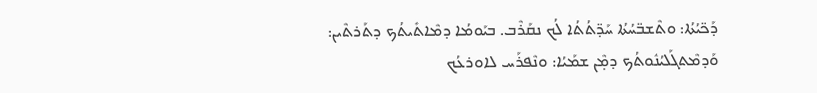ܕܰܟ̈ܝܳܬܳܐ: ܘܬܶܫܒ̈ܚܳܬܳܐ ܚܰܕ̈ܬܳܬܳܐ ܠܳܟ ܢܩܰܪܶܒ. ܒܝܰܘܡܳܐ ܕܡܶܐܬܺܝܬܳܟ ܕܬܰܪܬܶܝܢ: ܘܰܕܡܶܬܓܰܠܝܳܢܽܘܬܳܟ ܕܡ̣ܶܢ ܫܡܰܝܳܐ: ܘܢܶܦܪܰܚ ܠܐܘܪܥܳܟ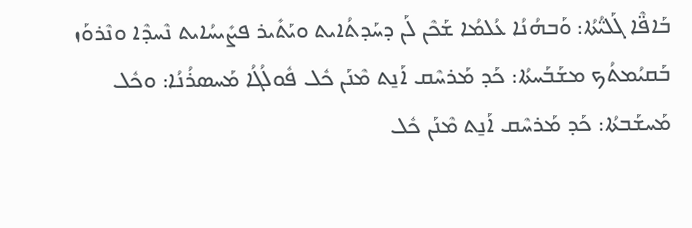ܒܰܐܦ̈ܶܐ ܓܰܠܝ̈ܳܬܳܐ: ܘܰܒܗܳܢܳܐ ܥܳܠܡܳܐ ܫܰܟܶܢ ܠܰܢ ܕܚܰܕܬܳܐܝܬ ܘܝܰܬܺܝܪ ܦܨܺܝܚܳܐܝܬ ܢܶܚܕܶܐ ܘܢܶܪܘܰܙ ܒܰܩܝܳܡܬܳܟ ܡܫܰܒܰܚܬܳܐ: ܟܰܕ ܡܰܪܚܶܩ ܐܰܢ̱ܬ ܡܶܢܰܢ ܟܽܠ ܦܽܘܠܳܓܳܐ ܡܰܚܣܪܳܢܳܐ: ܘܟܽܠ ܡܰܚܫܰܒܬܳܐ: ܟܰܕ ܡܰܪܚܶܩ ܐܰܢ̱ܬ ܡܶܢܰܢ ܟܽܠ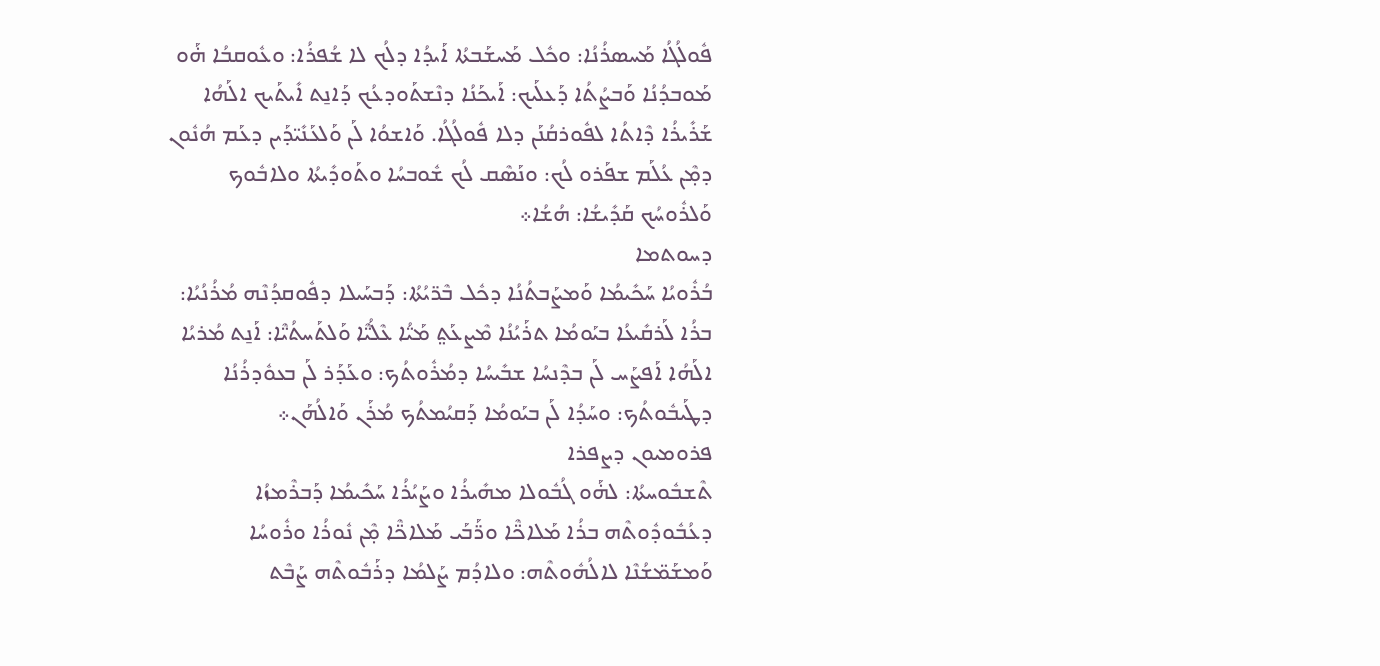ܦܽܘܠܳܓܳܐ ܡܰܚܣܪܳܢܳܐ: ܘܟܽܠ ܡܰܚܫܰܒܬܳܐ ܐܰܝܕܳܐ ܕܠܳܟ ܠܐ ܫܳܦܪܳܐ: ܘܥܽܘܩܒܳܐ ܗ̇ܰܘ ܡܰܘܒܕܳܢܳܐ ܘܰܒܨܳܬܳܐ ܕܰܥܠܰܝܟ: ܐܰܝܟܰܢܳܐ ܕܢܶܫܬܰܘܕܥܳܟ ܕܰܐܢ̱ܬ ܐܺܝܬܰܝܟ ܐܠܰܗܳܐ ܫܰܪܺܝܪܳܐ ܕܶܐܬܳܐ ܠܦܽܘܪܩܳܢܰܢ ܕܠܐ ܦܽܘܠܳܓܳܐ. ܘܰܐܫܘܳܐ ܠܰܢ ܘܰܠܥܰܢܺܝ̈ܕܰܝܢ ܕܥܰܡ ܗܳܢܽܘܢ ܕܡ̣ܶܢ ܥܳܠܰܡ ܫܦܰܪܘ ܠܳܟ: ܘܢܰܣܶܩ ܠܳܟ ܫܽܘܒܚܳܐ ܘܬܰܘܕܺܝܬܳܐ ܘܠܐܒܽܘܟ ܘܰܠܪܽܘܚܳܟ ܩܰܕܺܝܫܳܐ: ܗܳܫܳܐ܀
ܕܚܘܬܡܐ
ܒܳܪܽܘܝܳܐ ܚܰܟܺܝܡܳܐ ܘܰܡܨܰܒܬܳܢܳܐ ܕܟܽܠ ܒܶܪ̈ܝܳܬܳܐ: ܕܰܒܚܰܝܠܐ ܕܦܽܘܩܕܳܢܶܗ ܡܳܪܳܢܳܝܳܐ: ܒܪܳܐ ܠܰܪܩܺܝܥܳܐ ܒܝܰܘܡܳܐ ܬܪܰܝܳܢܳܐ ܡܶܨܥܰܬ݀ ܡܰܝ̈ܳܐ ܥܶܠܳܝ̈ܶܐ ܘܰܠܬܰܚܬܳܝ̈ܶܐ: ܐܰܢ̱ܬ ܡܳܪܝܳܐ ܐܠܰܗܳܐ ܐܰܦܨܰܚ ܠܰܢ ܒܕܶܢܚܳܐ ܫܒܺܝܚܳܐ ܕܡܳܪܽܘܬܳܟ: ܘܥܰܕܰܪ ܠܰܢ ܒܥܘܽܕܪܳܢܳܐ ܕܛܰܝܒܽܘܬܳܟ: ܘܚܰܕܳܐ ܠܰܢ ܒܝܰܘܡܳܐ ܕܰܩܝܳܡܬܳܟ ܡܳܪܰܢ ܘܰܐܠܳܗܰܢ܀
ܦܪܘܡܝܘܢ ܕܨܦܪܐ
ܬܶܫܒܽܘܚܬܳܐ: ܠܗ̇ܰܘ ܓܳܒܽܘܠܐ ܡܗܺܝܪܳܐ ܘܨܰܝܳܪܳܐ ܚܰܟܺܝܡܳܐ ܕܰܒܪܶܡܙܳܐ ܕܥܳܒܽܘܕܽܘܬܶܗ ܒܪܳܐ ܡܰܠܐܟ̈ܶܐ ܘܪ̈ܰܒܰܝ ܡܰܠܐܟ̈ܶܐ ܡ̣ܶܢ ܢܽܘܪܳܐ ܘܪܽܘܚܳܐ ܘܰܡܫܰܡ̈ܫܳܢܶܐ ܠܐܠܳܗܽܘܬܶܗ: ܘܠܐܕܳܡ ܨܰܠܡܳܐ ܕܪܰܒܽܘܬܶܗ ܨܰܒܶܬ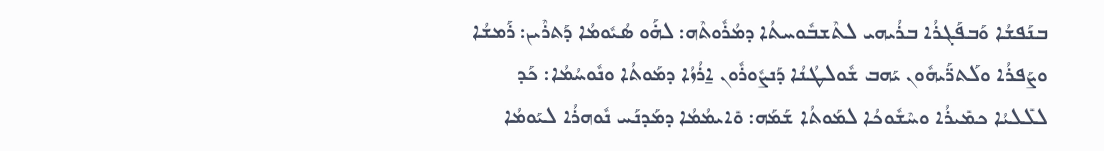ܒܢܰܦܫܳܐ ܘܰܒܦܰܓܪܳܐ ܒܪܳܝܗܝ ܠܬܶܫܒܽܘܚܬܳܐ ܕܡܳܪܽܘܬܶܗ: ܠܗ̇ܰܘ ܣܳܝܽܘܡܳܐ ܕܰܬܪܶܝܢ: ܪܰܡܫܳܐ ܘܨܰܦܪܳܐ ܘܠܰܬܪ̈ܰܝܗܽܘܢ ܝܰܗܒ ܫܽܘܠܛܳܢܳܐ ܕܰܢܨܽܘܪܽܘܢ ܐ̱ܪܳܙܳܐ ܕܡܰܘܬܳܐ ܘܢܽܘܚܳܡܳܐ: ܟܰܕ ܠܠܺܠܝܳܐ ܟܡܺܝܪܳܐ ܘܚܶܫܽܘܟܳܐ ܠܡܰܘܬܳܐ ܫܰܡܰܗ: ܘܺܐܝܡܳܡܳܐ ܕܡܰܕܢܰܚ ܢܽܘܗܪܳܐ ܠܝܰܘܡܳܐ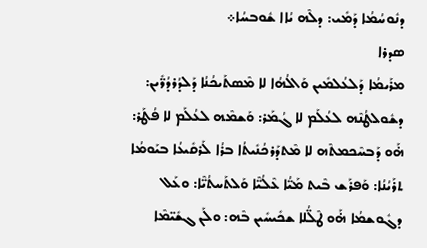ܕܢܽܘܚܳܡܳܐ ܕܰܡܺܝ: ܕܠܶܗ ܝܳܐܐ ܫܽܘܒܚܳܐ܀
ܣܕܪܐ
ܡܪܰܝܡܳܐ ܕܰܠܥܳܠܡܺܝܢ ܘܰܐܠܳܗܳܐ ܠܐ ܡܶܣܬܰܝܟܳܢܳܐ ܕܰܠܕܳܪܕܳܪ̈ܺܝܢ: ܕܫܽܘܠܛܳܢܶܗ ܠܥܳܠܰܡ ܠܐ ܓܳܡܰܪ: ܘܰܫܡܶܗ ܠܥܳܠܰܡ ܠܐ ܦܳܛܰܪ: ܗ̇ܰܘ ܕܰܒܚܶܟܡܬܶܗ ܠܐ ܡܶܬܕܰܪܟܳܢܺܝܬܳܐ ܒܪܳܐ ܠܰܪܩܺܝܥܳܐ ܒܝܰܘܡܳܐ ܬܪܰܝܳܢܳܐ: ܘܰܦܪܰܫ ܒܶܝܬ ܡܰܝ̈ܳܐ ܥܶܠܳܝ̈ܶܐ ܘܰܠܬܰܚܬܳܝ̈ܶܐ: ܘܥܰܠ ܕܓܽܘܫܡܳܐ ܗ̇ܰܘ ܛܶܠ̈ܳܠܐ ܫܟܺܝܚܺܝܢ ܒܶܗ: ܘܠܰܢ ܓܫܺܝ̈ܡܶܐ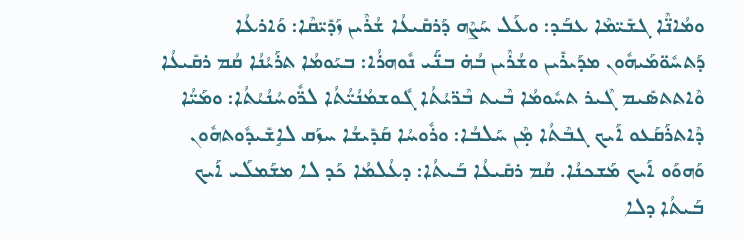ܘܡܳܐܢ̈ܶܐ ܓܫܺܝ̈ܡܶܐ ܥܒܰܕ: ܘܥܰܠ ܚܰܨܶܗ ܕܰܪܩܺܝܥܳܐ ܫܳܪܶܝܢ ܙܰܕܺܝ̈ܩܶܐ: ܘܰܐܪܥܳܐ ܕܰܬܚܽܘ̈ܡܰܝܗܽܘܢ ܡܕܰܝܪܺܝܢ ܘܫܳܪܶܝܢ ܒܳܗ̇ ܒܢ̈ܰܝ ܢܽܘܗܪܳܐ: ܒܝܰܘܡܳܐ ܬܪܰܝܳܢܳܐ ܩܳܡ ܪܩܺܝܥܳܐ ܘܶܐܬܬܣܺܝܡ ܓܶܝܪ ܬܚܽܘܡܳܐ ܒܶܝܬ ܒܶܪ̈ܝܳܬܳܐ ܓܽܘܫܡܳܢܳܝ̈ܳܬܳܐ ܠܪ̈ܽܘܚܳܢܳܝܳܬܳܐ: ܘܡܰܝ̈ܳܐ ܕܶܐܬܪܰܩܰܥܘ ܐܰܝܟ ܓܒܶܬܳܐ ܡ̣ܶܢ ܚܰܠܒܳܐ: ܘܪܽܘܚܳܐ ܩܰܕܺܝܫܳܐ ܚܙܰܩ ܠܐܱܫܺܝܕܽܘܬܗܽܘܢ ܘܰܗܘܰܘ ܐܰܝܟ ܡܰܫܟܢܳܐ. ܩܳܡ ܪܩܺܝܥܳܐ ܒܰܝܬܳܐ: ܕܥܳܠܡܳܐ ܟܰܕ ܠܐ ܡܫܰܡܠܰܝ ܐܰܝܟ ܒܰܝܬܳܐ ܕܠܐ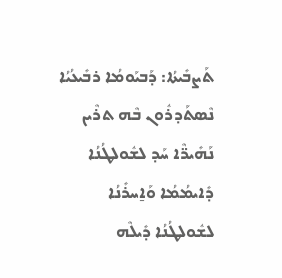ܬܰܨܒܺܝܬܳܐ: ܕܰܒܝܰܘܡܳܐ ܪܒܺܝܥܳܝܳܐ ܢܶܣܬܰܕܪܽܘܢ ܒܶܗ ܬܪܶܝܢ ܢܰܗܺܝܪ̈ܶܐ ܚܰܕ ܠܫܽܘܠܛܳܢܳܐ ܕܺܐܝܡܳܡܳܐ ܘܰܐ̱ܚܪܺܢܳܐ ܠܫܽܘܠܛܳܢܳܐ ܕܺܝܠܶܗ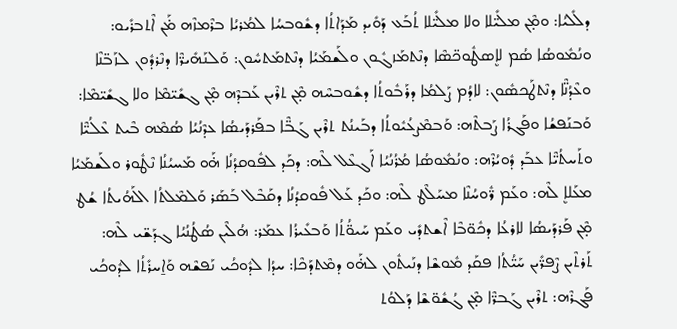ܕܠܺܠܝܳܐ: ܘܡ̣ܶܢ ܡܠܺܝ̈ܠܐ ܘܠܐ ܡܠܺܝ̈ܠܐ ܬܳܒܰܥ ܕܰܘܺܝܕ ܡܰܕܰܐܬܳܐ ܕܫܽܘܒܚܳܐ ܠܡܳܪܝܳܐ ܒܪܶܡܙܶܗ ܡ̇ܰܢ ܐܶܬܒܪܺܝܘ: ܘܢܳܡܽܘܣܳܐ ܣܳܡ ܠܐܷܣܛܽܘܟ̈ܣܶܐ ܕܢܶܬܡܰܙܓܽܘܢ ܘܠܰܫܡܰܝܳܐ ܕܢܶܬܡܰܬܚܽܘܢ: ܘܰܠܢܰܗܺܝܪ̈ܶܐ ܕܢܶܪܕܽܘܢ ܠܙܰܒ̈ܢܶܐ ܘܥܶܕܳܢ̈ܶܐ ܕܢܶܬܛܰܟܣܽܘܢ: ܠܐܕܳܡ ܨܰܠܡܳܐ ܕܪܰܒܽܘܬܳܐ ܕܫܽܘܒܚܶܗ ܡ̣ܶܢ ܬܪܶܝܢ ܥܰܒܕܶܗ ܡ̣ܶܢ ܓܫܺܝ̈ܡܶܐ ܘܠܐ ܓܫܺܝ̈ܡܶܐ: ܘܰܒܢܰܦܫܳܐ ܘܦܰܓܪܳܐ ܨܰܒܬܶܗ: ܘܰܒܡܶܨܥܳܝܽܘܬܳܐ ܕܒܰܝܢܳܬ ܬܪܶܝܢ ܓܰܒ̈ܶܐ ܒܦܰܪܕܰܝܣܳܐ ܥܕܶܢܳܝܳܐ ܣܳܡܶܗ ܒܶܝܬ ܥܶܠܳܝ̈ܶܐ ܘܬܰܚܬܳܝ̈ܶܐ ܥܒܰܕ ܕܽܘܝܳܪܶܗ: ܘܢܳܡܽܘܣܳܐ ܡܳܪܳܢܳܝܳܐ ܐܰܓܥܶܠ ܠܶܗ: ܕܟܰܕ ܠܦܽܘܩܕܳܢܳܐ ܗ̇ܰܘ ܡܰܚܝܳܢܳܐ ܢܶܛܽܘܪ ܘܠܰܫܡܰܝܳܐ ܡܥܰܠܐܷ ܠܶܗ: ܘܥܰܡ ܪ̈ܽܘܚܳܢܶܐ ܡܚܰܠܶܛ ܠܶܗ: ܘܟܰܕ ܥܰܠ ܦܽܘܩܕܳܢܳܐ ܕܩܰܒܶܠ ܒܰܣܰܪ ܘܰܠܡܶܠܬܳܐ ܐܠܰܗܳܝܬܳܐ ܫܳܛ ܡ̣ܶܢ ܦܰܪܕܰܝܣܳܐ ܠܐܪܥܳܐ ܕܟܽܘ̈ܒܶܐ ܐܶܫܬܕܺܝ ܘܥܰܡ ܚܰܝܘ̈ܳܬܳܐ ܘܰܒܥܺܝܪܳܐ ܥܡܰܪ: ܗܳܠܶܝܢ ܣܳܛܳܢܳܝܳܐ ܓܕܰܫ̈ܝ ܠܶܗ: ܬܰܪܬܶܝܢ ܨܶܦܪ̈ܺܝܢ ܚܰܝ̈ܳܬܳܐ ܦܩܰܕ ܡܽܘܫܶܐ ܕܢܰܝܬܽܘܢ ܠܗ̇ܰܘ ܕܡܶܬܕܰܟܶܐ: ܚܕܳܐ ܠܕܽܘܟܳܝ ܢܰܦܫܶܗ ܘܰܐ̱ܚܪܺܬܳܐ ܠܕܽܘܟܳܝ ܦܰܓܪܶܗ: ܬܪܶܝܢ ܓܰܒܪ̈ܶܐ ܡ̣ܶܢ ܓܳܫܽܘ̈ܫܶܐ ܕܰܠܘܳܬ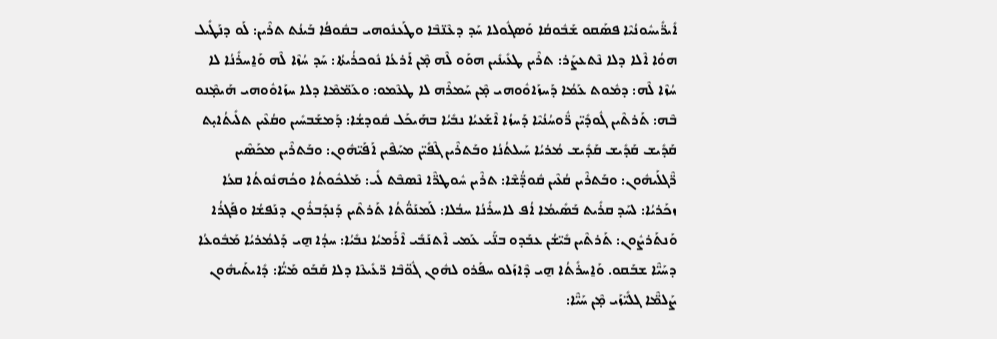ܐܺܝܪ̈ܺܝܚܽܘܢܳܝܶܐ ܦܣܰܩܘ ܫܰܒܽܘܩܳܐ ܘܰܣܓܽܘܠܐ ܚܰܕ ܕܥܶܢ̈ܒܶܐ ܘܛܰܥܢܽܘܗܝ ܒܩܽܘܦܳܐ ܒܰܝܢܳܬ ܬܪܶܝܢ: ܠܰܘ ܕܢܰܛܺܝܠ ܗܘܳܐ ܐܶܠܐ ܕܠܐ ܢܶܬܥܨܰܪ: ܬܪܶܝܢ ܛܥܺܝܢܺܝܢ ܗܘܰܘ ܠܶܗ ܡ̣ܶܢ ܐܰܪܥܳܐ ܢܽܘܟܪܳܝܬܳܐ: ܚܰܕ ܚܳܙܶܐ ܠܶܗ ܘܰܐ̱ܚܪܺܢܳܐ ܠܐ ܚܳܙܶܐ ܠܶܗ: ܕܡܽܘܬ ܥܰܡܳܐ ܕܰܚܙܰܐܘܽܘܗܝ ܡ̣ܶܢ ܚܰܡܪܶܗ ܠܐ ܛܥܶܡܘ: ܘܥܰܡ̈ܡܶܐ ܕܠܐ ܚܙܰܐܘܽܘܗܝ ܗܰܝܡ̣ܶܢܘ ܒܶܗ: ܬܰܪܬܶܝܢ ܓܽܘܕܺܝ̈ܢ ܪ̈ܽܘܚܳܢܳܝܶܐ ܕܰܚܙܳܐ ܐܶܫܰܥܝܳܐ ܢܒܺܝܳܐ ܒܗܰܝܟܰܠ ܩܽܘܕܫܳܐ: ܕܰܡܫܰܒܚܺܝܢ ܘܩܳܥܶܝܢ ܬܠܺܝܬܳܐܝ̣ܬ ܩܰܕܺܝܫ ܩܰܕܺܝܫ ܩܰܕܺܝܫ ܡܳܪܝܳܐ ܚܰܝܠܬܳܢܳܐ ܘܒܰܬܪܶܝܢ ܓܶܦܺܝ̈ܢ ܡܚܰܦܶܝܢ ܐܰܦܰܝ̈ܗܽܘܢ: ܘܒܰܬܪܶܝܢ ܡܟܰܣܶܝܢ ܪ̈ܶܓܠܰܝܗܽܘܢ: ܘܒܰܬܪܶܝܢ ܩܳܥܶܝܢ ܩܽܘܕ̈ܳܫܶܐ: ܬܪܶܝܢ ܚܽܘܛܪ̈ܶܐ ܢܶܣܒܶܬ ܠܺܝ: ܡܰܠܟܽܘܬܳܐ ܘܟܳܗܢܽܘܬܳܐ ܩܥܳܐ ܙܟܰܪܝܳܐ: ܠܚܰܕ ܩܪܺܝܬ ܒܰܣܺܝܡܳܐ ܐܳܦ ܠܐܚܪܺܢܳܐ ܚܒܳܠܐ: ܠܰܡܢܰܘ̈ܳܬܳܐ ܬܰܪܬܶܝܢ ܕܰܢܕܰܒܪܽܘܢ ܕܢܰܦܫܳܐ ܘܦܰܓܪܳܐ ܘܰܢܬܰܪܨܽܘܢ: ܬܰܪܬܶܝܢ ܒܺܝ̈ܫܳܢ ܥܒܰܕܘ ܒܢ̈ܰܝ ܥܰܡܝ ܐܶܬܢܰܒܺܝ ܐܶܪܰܡܝܳܐ ܢܒܺܝܳܐ: ܚܕܳܐ ܗ̱ܝ ܕܰܠܡܳܪܝܳܐ ܡܰܒܽܘܥܳܐ ܕܚܰܝ̈ܶܐ ܫܒܰܩܘ. ܘܰܐ̱ܚܪܺܬܳܐ ܗ̱ܝ ܕܶܐܙܰܠܘ ܚܦܰܪܘ ܠܗܽܘܢ ܓܽܘ̈ܒܶܐ ܪ̈ܥܺܝܥܶܐ ܕܠܐ ܩܰܒܰܘ ܡܰܝ̈ܳܐ: ܕܺܐܝܬܰܝܗܽܘܢ ܨܰܠܡ̈ܶܐ ܓܠܺܝ̈ܙܰܝ ܡ̣ܶܢ ܚܰܝ̈ܶܐ: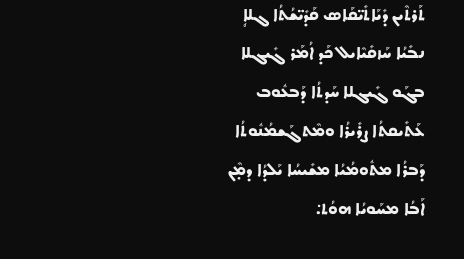ܬܰܪܬܶܝܢ ܕܺܝܰܐܬܺܝ̈ܩܰܐܣ ܩܰܕܺܝ̈ܫܳܬܳܐ ܓܠܐܴ ܢܒܺܝܳܐ ܚܰܙܩܺܝܶܐܝܠ ܟܰܕ ܐܳܡܰܪ ܓܺܝܓܠܐ ܒܓܰܘ ܓܺܝܓܠܐ ܚܰܕܬܳܐ ܕܰܒܥܽܘܒ ܥܰܬܺܝܩܬܳܐ ܨܪܺܝܪܳܐ ܘܡܶܬܓܰܫܡܳܢܽܘܬܳܐ ܕܰܒܪܳܐ ܡܬܽܘܡܳܝܳܐ ܡܫܺܝܚܳܐ ܝܰܠܕܳܐ ܕܡ̣ܶܢ ܐܰܒܳܐ ܡܚܰܘܝܳܐ ܗܘܳܬ݀.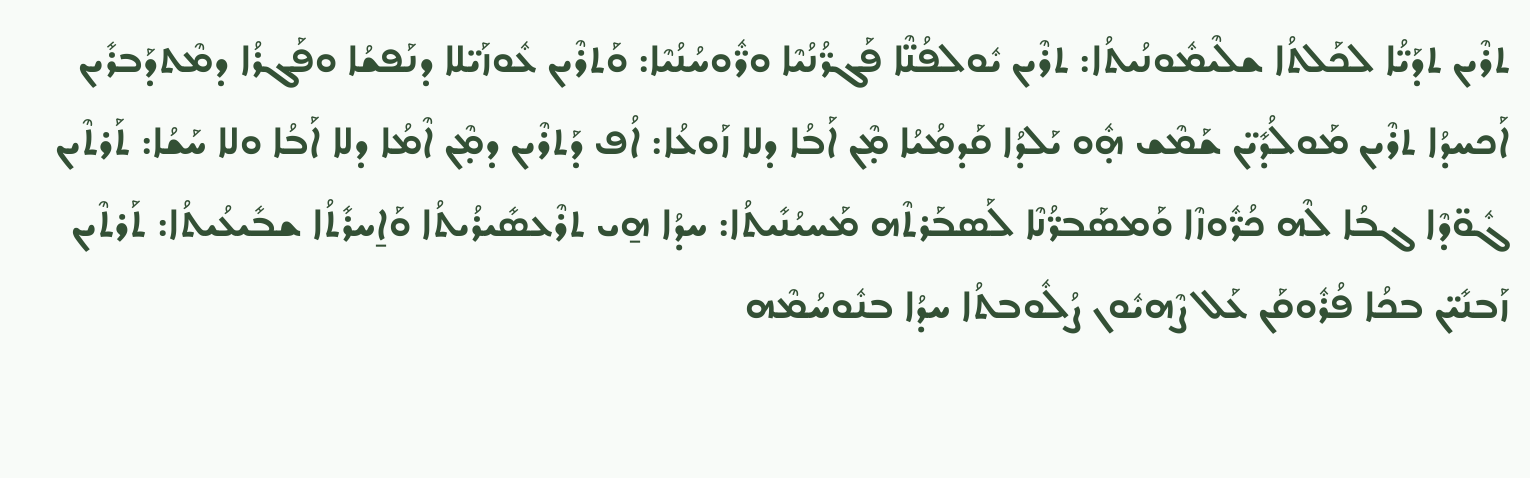ܬܪܶܝܢ ܬܕܰܝ̈ܳܐ ܠܟܰܠܬܳܐ ܫܠܶܝܡܽܘܢܳܝܬܳܐ: ܬܪܶܝܢ ܝܽܘܠܦܳܢ̈ܶܐ ܦܰܓܪ̈ܳܢܳܝܶܐ ܘܪ̈ܽܘܚܳܢܳܝܶܐ: ܘܰܬܪܶܝܢ ܥܽܘܙܰܝ̈ܠܐ ܕܢܰܦܫܳܐ ܘܦܰܓܪܳܐ ܕܡܶܬܕܰܒܪܺܝܢ ܐܰܟܚܕܳܐ ܬܪܶܝܢ ܡܰܘܠܳܕܺܝ̈ܢ ܫܰܡܶܫ ܗ̣ܽܘ ܝܰܠܕܳܐ ܩܰܕܡܳܝܳܐ ܡ̣ܶܢ ܐܰܒܳܐ ܕܠܐ ܙܰܘܥܳܐ: ܐܳܦ ܕܰܬܪܶܝܢ ܕܡ̣ܶܢ ܐܶܡܳܐ ܕܠܐ ܐܰܒܳܐ ܘܠܐ ܚܰܫܳܐ: ܬܰܪܬܶܝܢ ܓܽܘ̈ܕܶܐ ܓܒܳܐ ܠܶܗ ܟܳܪ̈ܽܘܙܶܐ ܘܰܡܣܰܒܪ̈ܳܢܶܐ ܠܰܣܒܰܪܬܶܗ ܡܰܚܝܳܢܺܝܬܳܐ: ܚܕܳܐ ܗ̱ܝ ܬܪܶܥܣܺܝܪܳܝܬܳܐ ܘܰܐ̱ܚܪܺܬܳܐ ܫܒܺܝܥܳܝܬܳܐ: ܬܰܪܬܶܝܢ ܙܰܒܢܺܝ̈ܢ ܒܟܳܐ ܦܳܪܽܘܩܰܢ ܥܰܠ ܨܶܗܝܽܘܢ ܨܳܠܽܘܒܬܳܐ ܚܕܳܐ ܒܢܽܘܚܳܡܶܗ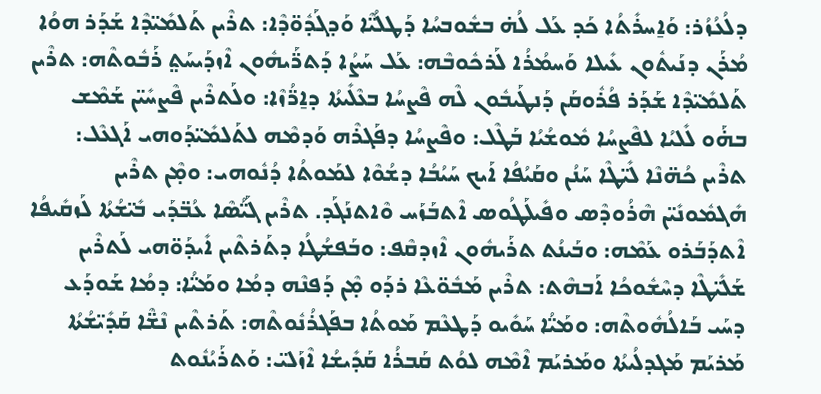ܕܠܳܥܳܙܳܪ: ܘܰܐ̱ܚܪܺܬܳܐ ܟܰܕ ܥܰܠ ܠܳܗ̇ ܒܫܽܘܒܚܳܐ ܕܰܛܠܳܝ̈ܶܐ ܘܰܕܓܰܕܽܘ̈ܕܶܐ: ܬܪܶܝܢ ܬܰܠܡܺܝ̈ܕܶܐ ܫܰܕܰܪ ܗܘܳܐ ܡܳܪܰܢ ܕܢܰܝܬܽܘܢ ܥܺܝܠܐ ܘܰܚܡܳܪܳܐ ܠܰܪܟܽܘܒܶܗ: ܥܰܠ ܚܰܨܳܐ ܕܰܬܪ̈ܰܝܗܽܘܢ ܐܶܙܕܰܝܚܰܬ݀ ܪܰܒܽܘܬܶܗ: ܬܪܶܝܢ ܬܰܠܡܺܝ̈ܕܶܐ ܫܰܕܰܪ ܦܳܪܽܘܩܰܢ ܕܰܢܛܰܝܒܽܘܢ ܠܶܗ ܦܶܨܚܳܐ ܒܥܶܠܺܝܬܳܐ ܕܐ̱ܪ̈ܳܙܶܐ: ܘܠܰܬܪܶܝܢ ܦܶܨܚܺܝ̈ܢ ܫܰܡܶܫ ܒܗ̇ܰܘ ܠܺܠܝܳܐ ܠܦܶܨܚܳܐ ܡܽܘܫܳܝܳܐ ܒܰܛܶܠ: ܘܦܶܨܚܳܐ ܕܦܰܓܪܶܗ ܘܰܕܡܶܗ ܠܬܰܠܡܺܝ̈ܕܰܘܗܝ ܐܰܓܥܶܠ: ܬܪܶܝܢ ܟܳܗ̈ܢܶܐ ܠܺܝ̈ܛܶܐ ܚܰܢܳܢ ܘܩܰܝܳܦܳܐ ܐܰܝܟ ܚܰܝܳܒܳܐ ܕܫܳܘܶܐ ܠܡܰܘܬܳܐ ܕܳܢܽܘܗܝ: ܘܡ̣ܶܢ ܬܪܶܝܢ ܗܺܓܡܽܘܢܺܝ̈ܢ ܗܶܪܳܘܕܶܣ ܘܦܺܝܠܰܛܳܘܣ ܐܶܬܒܰܙܰܚ ܘܶܐܬܢܰܓܰܕ. ܬܪܶܝܢ ܓܰܝ̈ܳܣܶܐ ܥܳܒ̈ܕܰܝ ܒܺܝ̈ܫܳܬܳܐ ܠܰܙܩܺܝܦܳܐ ܐܶܬܕܰܒܰܪܘ ܥܰܡܶܗ: ܘܒܰܝܢܳܬ ܬܪܰܝܗܽܘܢ ܐܶܙܕܩܶܦ: ܘܒܰܦܫܳܛܳܐ ܕܬܰܪܬܶܝܢ ܐܺܝܕܰܘ̈ܗܝ ܠܰܬܪܶܝܢ ܫܰܠܺܝ̈ܛܶܐ ܕܚܶܫܽܘܟܳܐ ܐܰܒܗܶܬ: ܬܪܶܝܢ ܡܰܒܽܘ̈ܥܶܐ ܪܕܰܘ ܡ̣ܶܢ ܕܰܦܢܶܗ ܕܡܳܐ ܘܡܰܝ̈ܳܐ: ܕܡܳܐ ܫܰܘܕܰܥ ܕܚܰܝ ܒܰܐܠܳܗܽܘܬܶܗ: ܘܡܰܝ̈ܳܐ ܚܰܘܺܝܘ ܕܰܛܥܶܡ ܡܰܘܬܳܐ ܒܦܰܓܪܳܢܽܘܬܶܗ: ܬܰܪܬܶܝܢ ܢܶܫ̈ܶܐ ܩܰܕܺܝ̈ܫܳܬܳܐ ܡܰܪܝܰܡ ܡܰܓܕܠܳܝܬܳܐ ܘܡܰܪܝܰܡ ܐܶܡܶܗ ܠܘܳܬ ܩܰܒܪܳܐ ܩܰܕܺܝܫܳܐ ܐܶܙܰܠܝ̈: ܘܰܬܪܰܝܳܢܽܘܬ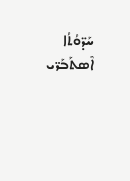ܚܰܕ̈ܘܳܬܳܐ ܐܶܣܬܰܒܰܪ̈ܝ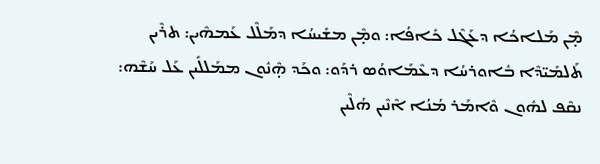ܡ̣ܶܢ ܡܰܠܐܟܳܐ ܕܥܰܓܶܠ ܟܺܐܦܳܐ: ܘܡ̣ܶܢ ܡܫܺܝܚܳܐ ܕܡܰܠܶܠ ܥܰܡܗܶܝܢ: ܬܪܶܝܢ ܬܰܠܡܺܝ̈ܕܶܐ ܒܽܐܘܪܚܳܐ ܕܥܶܡܰܐܘܳܣ ܪܕܰܘ: ܘܟܰܕ ܗ̣ܶܢܽܘܢ ܡܡܰܠܠܺܝܢ ܥܰܠ ܚܰܫܶܗ: ܢܩܶܦ ܠܗܽܘܢ ܘܶܐܡܰܪ ܡܳܢܳܐ ܐܶܢܶܝܢ ܗܳܠܶܝܢ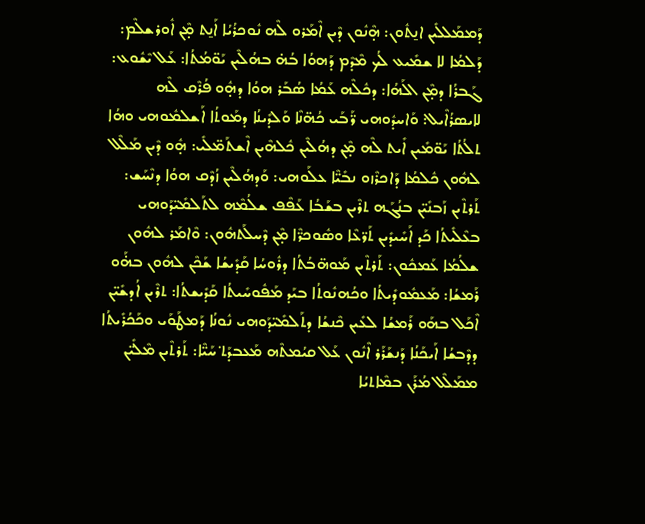ܕܰܡܡܰܠܠܺܝܢ ܐܢ̱ܬܽܘܢ: ܗ̣ܶܢܽܘܢ ܕܶܝܢ ܐܶܡܰܪܘ ܠܶܗ ܢܽܘܟܪܳܝܳܐ ܐܰܢ̱ܬ ܡ̣ܶܢ ܐܽܘܪܫܠܶܡ: ܕܰܠܡܳܐ ܠܐ ܫܡܺܝܥ ܠܳܟ ܡܶܕܶܡ ܕܰܗܘܳܐ ܒܳܗ̇ ܒܗܳܠܶܝܢ ܝܰܘ̈ܡܳܬܳܐ: ܥܰܠ ܝܶܫܽܘܥ: ܓܰܒܪܳܐ ܕܡ̣ܶܢ ܐܠܰܗܳܐ: ܕܟܽܠܶܗ ܥܰܡܳܐ ܣܳܒܰܪ ܗܘܳܐ ܕܗ̣ܽܘ ܦܳܪܶܩ ܠܶܗ ܠܐܝܣܪܳܐܶܝܠ: ܘܰܐܚܕܽܘܗܝ ܪ̈ܰܒܰܝ ܟܳܗ̈ܢܶܐ ܘܰܠܕܺܝܢܳܐ ܕܡܰܘܬܳܐ ܐܰܫܠܡܽܘܗܝ ܘܗܳܐ ܬܠܳܬܳܐ ܝܰܘ̈ܡܺܝܢ ܐܺܝܬ ܠܶܗ ܡ̣ܶܢ ܕܗܳܠܶܝܢ ܟܽܠܗܶܝܢ ܐܶܫܬܰܡ̈ܠܺܝ: ܗ̣ܽܘ ܕܶܝܢ ܡܰܠܶܠ ܠܗܽܘܢ ܟܽܠܡܳܐ ܕܰܐܟܪܶܙܘ ܢܒܺܝ̈ܶܐ ܥܠܰܘܗܝ: ܘܰܕܗܳܠܶܝܢ ܙܳܕܶܩ ܗܘܳܐ ܕܢܶܚܰܫ: ܬܰܪܬܶܝܢ ܙܰܒܢܺܝ̈ܢ ܒܢܳܓܰܗ ܬܪܶܝܢ ܒܫܰܒܳܐ ܥܰܦܶܦ ܫܠܳܡܶܗ ܠܬܰܠܡܺܝ̈ܕܰܘܗܝ ܒܥܶܠܺܝܬܳܐ ܟܰܕ ܐܰܚܺܝܕܺܝܢ ܬܰܪ̈ܥܶܐ ܘܣܽܘܟܪ̈ܶܐ ܡ̣ܶܢ ܕܶܚܠܰܬܗܽܘܢ: ܘܶܐܡܰܪ ܠܗܽܘܢ ܫܠܳܡܳܐ ܥܰܡܟܽܘܢ: ܬܰܪܬܶܝܢ ܡܰܘܗ̈ܒܳܬܳܐ ܕܪܽܘܚܳܐ ܩܰܕܺܝܫܳܐ ܫܰܟܶܢ ܠܗܽܘܢ ܒܗ̇ܰܘ ܪܰܡܫܳܐ: ܡܰܥܡܽܘܕܺܝܬܳܐ ܘܟܳܗܢܽܘܬܳܐ ܒܝܰܕ ܡܰܦܽܘܚܺܝܬܳܐ ܩܰܕܺܝܫܬܳܐ: ܬܪܶܝܢ ܐܳܕܫܺܝ̈ܢ ܐܶܟܰܠ ܒܗܰܘ ܪܰܡܫܳܐ ܠܥܺܝܢ ܟܶܢܫܳܐ ܕܬܰܠܡܺܝ̈ܕܰܘܗܝ ܢܽܘܢܳܐ ܕܰܡܛܰܘܰܝ ܘܟܰܟܳܪܺܝܬܳܐ ܕܕܶܒܫܳܐ ܐܰܝܟܰܢܳܐ ܕܰܢܫܰܪܰܪ ܐܶܢܽܘܢ ܥܰܠ ܩܝܳܡܬܶܗ ܡܰܥܒܕܰܬ݀ ܚܰܝ̈ܶܐ: ܬܰܪܬܶܝܢ ܡܶܠܺܝ̈ܢ ܡܡܰܠܶܠ ܡܳܪܰܢ ܒܡܶܐܬܝܳܐ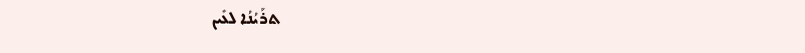ܬܪܰܝܳܢܳܐ ܠܥܺܝܢ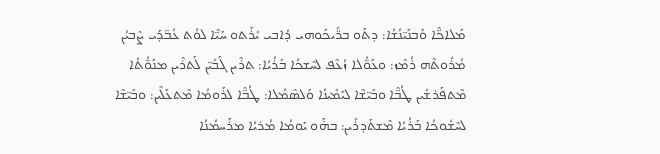ܡܰܠܐܟ̈ܶܐ ܘܰܒܢܰܝ̈ܢܳܫܳܐ: ܕܬܰܘ ܒܪ̈ܺܝܟܰܘܗܝ ܕܳܐܒܝ ܝܺܪܰܬܘ ܚܰܝ̈ܶܐ ܠܘܳܬ ܥܳܒ̈ܕܰܝ ܨܶܒܝܳܢ ܡܳܪܽܘܬܶܗ ܪܳܡܶܙ: ܘܥܰܘ̈ܳܠܐ ܙܳܥܶܦ ܠܚܶܫܟܳܐ ܒܰܪܳܝܳܐ: ܬܪܶܝܢ ܓܰܒܺܝ̈ܢ ܠܰܬܪܶܝܢ ܡܢܰܘ̈ܳܬܳܐ ܡܶܬܦܰܪܫܺܝܢ ܛܳܒ̈ܶܐ ܘܒܺܝ̈ܫܶܐ ܠܝܰܡܺܝܢܳܐ ܘܰܠܣܶܡܳܠܐ: ܛܳܒ̈ܶܐ ܠܪܰܘܡܳܐ ܡܶܬܥܰܠܶܝܢ: ܘܒܺܝ̈ܫܶܐ ܠܚܶܫܽܘܟܳܐ ܒܰܪܳܝܳܐ ܡܶܫܬܰܕܪܺܝܢ: ܒܗ̇ܰܘ ܝܰܘܡܳܐ ܡܳܪܝܳܐ ܡܪܰܚܡܳܢܳܐ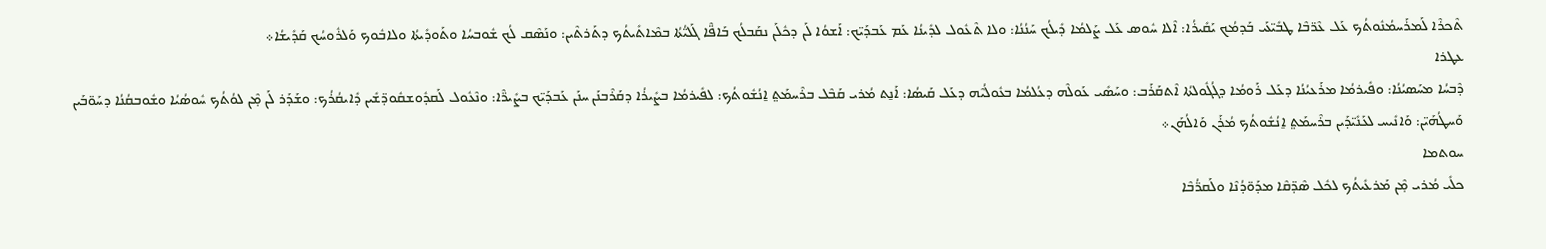ܬܶܟܪܶܐ ܠܰܡܪܰܚܡܳܢܽܘܬܳܟ ܥܰܠ ܥܶܪ̈ܒܶܐ ܛܒܺܝ̈ܥܰܝ ܒܰܕܡܳܟ ܝܰܩܺܝܪܳܐ: ܐܶܠܐ ܚܽܘܣ ܥܰܠ ܨܰܠܡܳܐ ܕܺܝܠܳܟ ܚܰܢܳܢܳܐ: ܘܠܐ ܬܶܥܽܘܠ ܠܕܺܝܢܳܐ ܥܰܡ ܥܰܒܕܰܝ̈ܟ: ܐܰܫܘܳܐ ܠܰܢ ܕܟܽܠܰܢ ܢܩܰܒܠܳܟ ܒܰܐܦ̈ܶܐ ܓܰܠܝ̈ܳܬܳܐ ܒܡܶܐܬܺܝܬܳܟ ܕܬܰܪܬܶܝܢ: ܘܢܰܣܶܩ ܠܳܟ ܫܽܘܒܚܳܐ ܘܬܰܘܕܺܝܬܳܐ ܘܠܐܒܽܘܟ ܘܰܠܪܽܘܚܳܟ ܩܰܕܺܝܫܳܐ܀
ܥܛܪܐ
ܕܶܒܚܳܐ ܡܚܰܣܝܳܢܳܐ: ܘܦܺܝܪܡܳܐ ܡܪܰܥܝܳܢܳܐ ܕܥܰܠ ܪܰܘܡܳܐ ܕܓܳܓܽܘܠܬܳܐ ܐܶܬܩܰܪܰܒ: ܘܚܰܣܺܝ ܥܰܘܠܶܗ ܕܥܳܠܡܳܐ ܒܥܽܘܠܳܝܶܗ ܕܥܰܠ ܩܰܝܣܳܐ: ܐܰܢ̱ܬ ܡܳܪܝ ܩܰܒܶܠ ܒܪܶܚܡܰܬ݀ ܐ̱ܢܳܫܽܘܬܳܟ: ܠܦܺܝܪܡܳܐ ܒܨܺܝܪܳܐ ܕܩܰܪܶܒܢܰܢ ܚܢܰܢ ܥܰܒܕܰܝ̈ܟ ܒܨܺܝܪ̈ܶܐ: ܘܢܶܥܽܘܠ ܠܰܩܕܽܘܫܩܽܘܕ̈ܫܺܝܢ ܕܺܐܝܩܳܪܳܟ: ܘܫܰܕܰܪ ܠܰܢ ܡ̣ܶܢ ܠܘܳܬܳܟ ܚܽܘܣܳܝܳܐ ܘܫܽܘܒܩܳܢܳܐ ܕܚܰܘ̈ܒܰܝܢ ܘܰܚܛܳܗܰܝ̈ܢ: ܘܰܐܢܺܝܚ ܠܥܰܢܺܝ̈ܕܰܝܢ ܒܪܶܚܡܰܬ݀ ܐ̱ܢܳܫܽܘܬܳܟ ܡܳܪܰܢ ܘܰܐܠܳܗܰܢ܀
ܚܘܬܡܐ
ܟܠܺܝ ܡܳܪܝ ܡ̣ܶܢ ܡܰܪܥܺܝܬܳܟ ܠܟܽܠ ܣܶܕ̈ܩܶܐ ܡܕܰܘ̈ܕܳܢܶܐ ܘܠܰܩܪ̈ܳܒܶܐ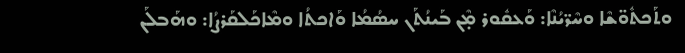ܘܬܰܟܬܽܘ̈ܫܶܐ ܘܚܶܪ̈ܝܳܢܶܐ: ܘܰܥܩܽܘܪ ܡ̣ܶܢ ܒܰܝܢܳܬܰܢ ܚܣܳܡܳܐ ܘܰܐܟܬܳܐ ܘܡܶܐܟܰܠܩܰܪܨܳܐ: ܘܗܰܒܠܰܢ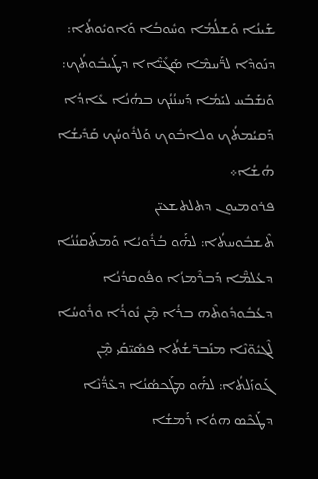ܫܰܝܢܳܐ ܘܰܫܠܳܡܳܐ ܘܚܽܘܒܳܐ ܘܰܐܘܝܽܘܬܳܐ: ܕܢܰܘܕܶܐ ܠܪ̈ܰܚܡܶܐ ܣܰܓܺܝ̈ܶܐܐ ܕܛܰܝܒܽܘܬܳܟ: ܘܰܢܫܰܒܰܚ ܠܝܰܡܳܐ ܕܰܚܢܳܢܳܟ ܒܗܳܢܳܐ ܥܺܐܕܳܐ ܕܰܩܝܳܡܬܳܟ ܘܠܐܒܽܘܟ ܘܰܠܪܽܘܚܳܟ ܩܰܕܺܝܫܳܐ ܗܳܫܳܐ܀
ܦܪܘܡܝܘܢ ܕܬܠܬܫܥܝ̈ܢ
ܬܶܫܒܽܘܚܬܳܐ: ܠܗ̇ܰܘ ܒܳܪܽܘܝܳܐ ܘܰܡܬܰܩܢܳܢܳܐ ܕܥܳܠܡ̈ܶܐ ܕܰܒܪܶܡܙܳܐ ܘܦܽܘܩܕܳܢܳܐ ܕܥܳܒܽܘܕܽܘܬܶܗ ܒܪܳܐ ܡ̣ܶܢ ܢܽܘܪܳܐ ܘܪܽܘܚܳܐ ܠܶܓܝܽܘ̈ܢܶܐ ܡܢܰܒܪ̈ܫܳܬܳܐ ܦܣܺܝ̈ܩܰܝ ܡ̣ܶܢ ܓܰܘܙܰܠܬܳܐ: ܠܗ̇ܰܘ ܡܛܰܟܣܳܢܳܐ ܕܥܶܕ̈ܳܢܶܐ ܕܛܰܟܶܣ ܗܘܳܐ ܪܰܡܫܳܐ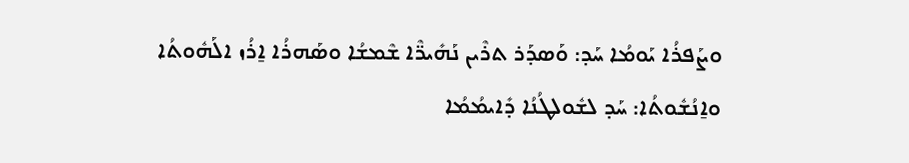ܘܨܰܦܪܳܐ ܝܰܘܡܳܐ ܚܰܕ: ܘܰܣܕܰܪ ܬܪܶܝܢ ܢܰܗܺܝܪ̈ܶܐ ܫܶܡܫܳܐ ܘܣܰܗܪܳܐ ܐ̱ܪܳܙ ܐܠܰܗܽܘܬܳܐ ܘܐ̱ܢܳܫܽܘܬܳܐ: ܚܰܕ ܠܫܽܘܠܛܳܢܳܐ ܕܺܐܝܡܳܡܳܐ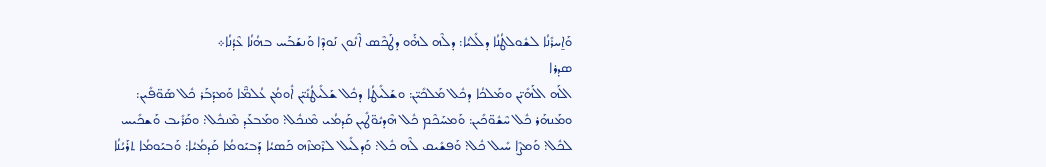ܘܰܐ̱ܚܪܺܢܳܐ ܠܫܽܘܠܛܳܢܳܐ ܕܠܺܠܝܳܐ: ܕܠܶܗ ܠܗ̇ܰܘ ܕܛܰܟܶܣ ܐܶܢܽܘܢ ܢܰܘܕܶܐ ܘܰܢܫܰܒܰܚ ܒܗܳܢܳܐ ܥܶܕܳܢܳܐ܀
ܣܕܪܐ
ܐܠܰܗ ܐܠܰܗܺܝ̈ܢ ܘܡܰܠܟܳܐ ܕܟܽܠ ܡܰܠܟܺܝ̈ܢ: ܘܫܰܠܺܝܛܳܐ ܕܟܽܠ ܫܰܠܺܝܛܳܢܺܝ̈ܢ ܐܽܘܡܳܢ ܥܳܠܡ̈ܶܐ ܘܰܡܕܰܒܰܪ ܟܽܠ ܣܰܘ̈ܦܺܝܢ: ܘܡܰܢܗܰܪ ܟܽܠ ܚܶܫܽܘ̈ܟܺܝܢ: ܘܰܡܚܰܟܶܡ ܟܽܠ ܗܶܕܝܽܘ̈ܛܺܝܢ ܩܰܕܡܳܝ ܡܶܢܟܽܠ: ܘܡܰܒܥܰܕ ܡܶܢܟܽܠ: ܘܩܰܪܺܝܒ ܘܰܫܟܺܝܚ ܠܟܽܠ: ܘܰܡܨܶܐ ܚܺܝܠ ܟܽܠ: ܘܰܦܫܺܝܩ ܠܶܗ ܟܽܠ: ܘܰܕܠܺܝܠ ܠܪܶܡܙܶܗ ܟܰܣܝܳܐ ܕܰܒܝܰܘܡܳܐ ܩܰܕܡܳܝܳܐ: ܘܰܒܝܰܘܡܳܐ ܬܪܰܝܳܢܳܐ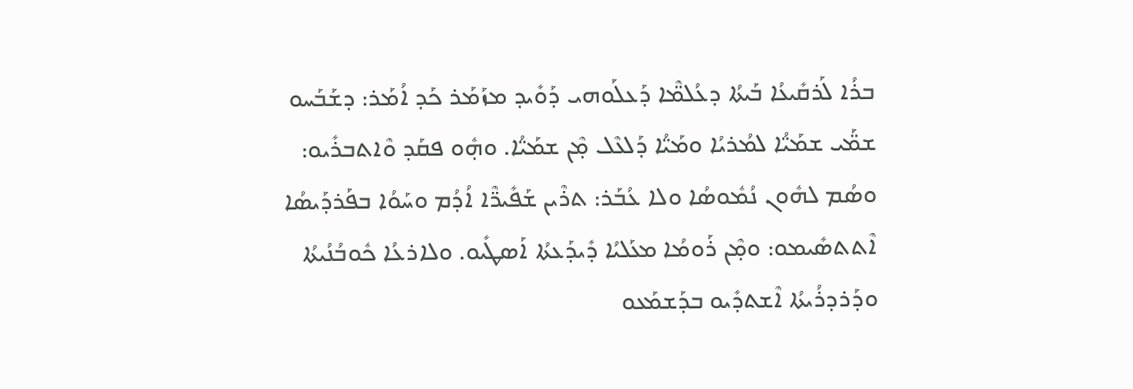ܒܪܳܐ ܠܰܪܩܺܝܥܳܐ ܒܰܝܬܳܐ ܕܥܳܠܡ̈ܶܐ ܕܰܥܠܰܘܗܝ ܕܰܘܺܝܕ ܡܙܰܡܰܪ ܟܰܕ ܐܳܡܰܪ: ܕܫܰܒܰܚܘ ܫܡ̈ܰܝ ܫܡܰܝ̈ܳܐ ܠܡܳܪܝܳܐ ܘܡܰܝ̈ܳܐ ܕܰܠܥܶܠ ܡ̣ܶܢ ܫܡܰܝ̈ܳܐ. ܘܗ̣ܽܘ ܦܩܰܕ ܘܶܐܬܒܪܺܝܘ: ܘܣܳܡ ܠܗܽܘܢ ܢܳܡܽܘܣܳܐ ܘܠܐ ܥܳܒܰܪ: ܬܪܶܝܢ ܫܰܦܺܝܪ̈ܶܐ ܐܳܕܳܡ ܘܚܰܘܳܐ ܒܦܰܪܕܰܝܣܳܐ ܐܶܬܬܣܺܝܡܘ: ܘܡ̣ܶܢ ܪܰܘܡܳܐ ܡܥܰܠܝܳܐ ܕܺܝܕܰܥܬܳܐ ܐܰܣܛܺܝܘ. ܘܠܐܪܥܳܐ ܟܽܘܒܳܢܳܝܬܳܐ ܘܕܰܪܕܪܳܝܬܳܐ ܐܶܫܬܕܺܝܘ ܒܕܰܫܡܰܥܘ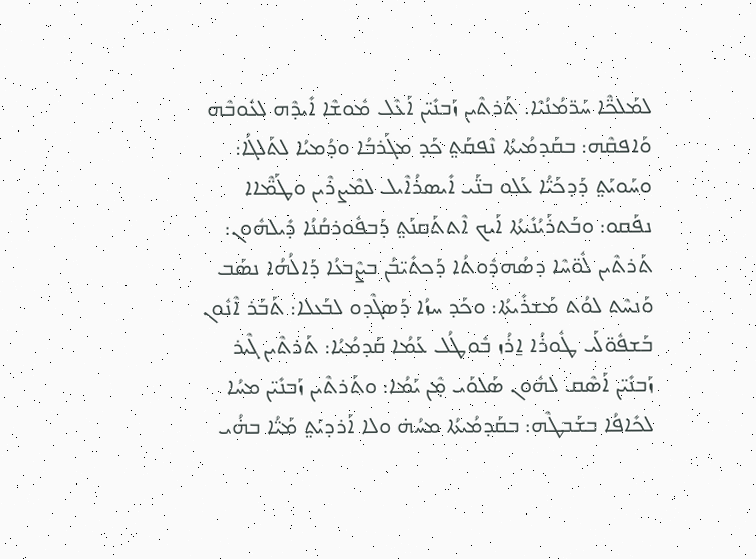ܠܡܰܠܟ̈ܶܐ ܚܰܪ̈ܡܳܢܳܝܶܐ. ܬܰܪܬܶܝܢ ܙܰܒܢܺܝ̈ܢ ܐܰܥܶܠ ܡܽܘܫܶܐ ܐܺܝܕܶܗ ܠܥܽܘܒܶܗ ܘܰܐܦܩܶܗ: ܒܩܰܕܡܳܝܬܳܐ ܢܶܦܩܰܬ݀ ܟܰܕ ܡܓܰܪܒܳܐ ܘܕܳܡܝܳܐ ܠܬܰܠܓܳܐ: ܘܚܰܘܝܰܬ݀ ܕܰܕܟܰܝ̈ܳܐ ܥܰܠܘ ܒܢ̈ܰܝ ܐܺܝܣܪܳܐܶܝܠ ܠܡܶܨܪܶܝܢ ܘܛܰܡ̈ܶܐܐ ܢܦܰܩܘ: ܘܒܰܬܪܰܝܳܢܺܝܬܳܐ ܐܰܝܟ ܐܶܬܬܰܩܢܰܬ݀ ܕܰܒܦܽܘܪܩܳܢܳܐ ܕܺܝܠܗܽܘܢ: ܬܰܪܬܶܝܢ ܠܽܘ̈ܚܶܐ ܕܣܳܗܕܽܘܬܳܐ ܕܰܟܬܺܝ̈ܒܳܢ ܒܨܶܒܥܳܐ ܕܰܐܠܳܗܳܐ ܢܣܰܒ ܘܰܢܚܶܬ ܠܘܳܬ ܡܰܫܪܺܝܬܳܐ: ܘܟܰܕ ܚܙܳܐ ܕܰܣܓܶܕܘ ܠܒܰܥܠܐ: ܬܰܒܰܪ ܐܶܢܽܘܢ ܒܰܫܦܽܘ̈ܠܰܝ ܛܽܘܪܳܐ ܐ̱ܪܳܙ ܒܽܘܛܳܠ ܥܰܡܳܐ ܩܰܕܡܳܝܳܐ: ܬܰܪܬܶܝܢ ܓܶܝܪ ܙܰܒܢܺܝ̈ܢ ܐܰܣܶܩ ܠܗܽܘܢ ܣܰܠܘܰܝ ܡ̣ܶܢ ܝܰܡܳܐ: ܘܬܰܪܬܶܝܢ ܙܰܒܢܺܝ̈ܢ ܡܚܳܐ ܠܟܺܐܦܳܐ ܒܫܰܒܛܶܗ: ܒܩܰܕܡܳܝܬܳܐ ܡܚܳܗ̇ ܘܠܐ ܐܰܪܕܝܰܬ݀ ܡܰܝ̈ܳܐ ܒܗ̇ܳܝ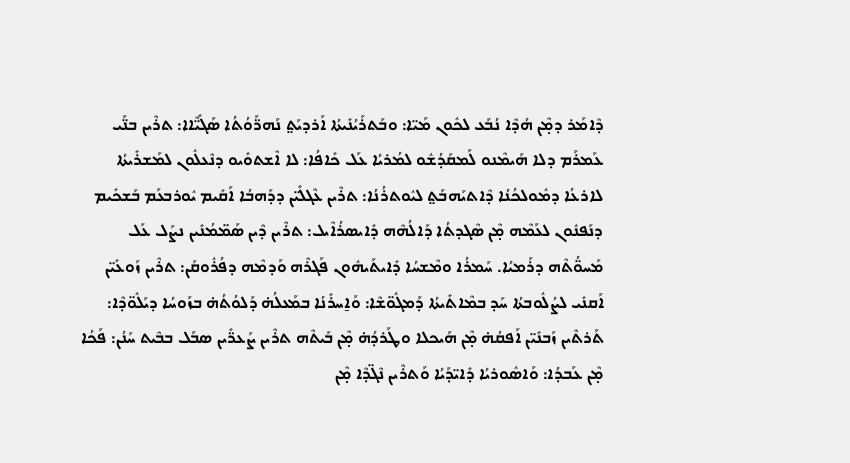ܕܶܐܡܰܪ ܕܡ̣ܶܢ ܗܳܕܶܐ ܢܳܒܰܥ ܠܟܽܘܢ ܡܰܝ̈ܐ: ܘܒܰܬܪܰܝܳܢܺܝܬܳܐ ܐܰܪܕܝܰܬ݀ ܢܰܗܪ̈ܰܘܳܬܳܐ ܣܰܓܺܝ̈ܶܐܐ: ܬܪܶܝܢ ܒܢ̈ܰܝ ܥܰܡܪܰܡ ܕܠܐ ܗܰܝܡܶܢܘ ܠܰܡܩܰܕܳܫܽܘ ܠܡܳܪܝܳܐ ܥܰܠ ܟܺܐܦܳܐ: ܠܐ ܐܶܫܬܘܺܝܘ ܕܢܶܥܠܽܘܢ ܠܡܰܫܪܺܝܬܳܐ ܠܐܪܥܳܐ ܕܡܽܘܠܟܳܢܳܐ ܕܶܐܬܝܰܗܒܰܬ݀ ܠܝܽܘܬܪܳܢܳܐ: ܬܪܶܝܢ ܥܶܓܠܺܝ̈ܢ ܕܕܰܗܒܳܐ ܐܰܩܺܝܡ ܝܽܘܪܒܥܰܡ ܒܰܫܟܺܝܡ ܕܢܰܦܢܽܘܢ ܠܥܰܡܶܗ ܡ̣ܶܢ ܣܶܓܕܬܳܐ ܕܰܐܠܳܗܶܗ ܕܺܐܝܣܪܳܐܶܝܠ: ܬܪܶܝܢ ܕܶܝܢ ܣܰܡ̈ܡܳܢܺܝܢ ܢܨܰܠ ܥܰܠ ܡܰܚܘ̈ܳܬܶܗ ܕܪܰܡܝܳܐ. ܚܰܡܪܳܐ ܘܡܶܫܚܳܐ ܕܺܐܝܬܰܝܗܽܘܢ ܦܰܓܪܶܗ ܘܰܕܡܶܗ ܕܦܳܪܽܘܩܰܢ: ܬܪܶܝܢ ܙܰܘܥܺܝ̈ܢ ܐܰܩܢܺܝ ܠܨܳܠܽܘܒܬܳܐ ܚܰܕ ܒܡܶܐܬܺܝܬܳܐ ܕܰܡܓܽܘ̈ܫܶܐ: ܘܰܐ̱ܚܪܺܢܳܐ ܒܡܰܥܠܳܗ̇ ܕܰܠܘܳܬܳܗ̇ ܒܙܰܘܚܳܐ ܕܝܰܠܽܘ̈ܕܶܐ: ܬܰܪܬܶܝܢ ܙܰܒܢܺܝ̈ܢ ܐܰܦܩܳܗ̇ ܡ̣ܶܢ ܗܰܝܟܠܐ ܘܛܰܪܕܳܗ̇ ܡ̣ܶܢ ܒܰܝܬܶܗ ܬܪܶܝܢ ܨܰܥܪ̈ܺܝܢ ܣܒܰܠ ܒܒܶܝܬ ܚܰܢܳܢ: ܦܰܟܳܐ ܡ̣ܶܢ ܥܰܒܕܳܐ: ܘܰܐܣܽܘܪܝܳܐ ܕܺܐܝ̈ܕܰܝܳܐ ܘܰܬܪܶܝܢ ܢܶܓ̈ܕܶܐ ܡ̣ܶܢ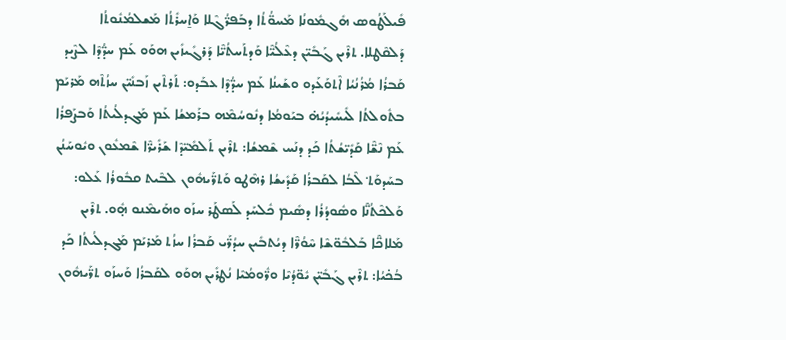ܦܺܝܠܰܛܳܘܣ ܗܺܓܡܽܘܢܳܐ ܡܰܚܘ̈ܳܬܳܐ ܕܒܰܦܪ̈ܳܓܶܠܐ ܘܰܐ̱ܚܪܺܬܳܐ ܡܰܫܠܡܳܢܽܘܬܳܐ ܕܰܠܩܶܛܠܐ. ܬܪܶܝܢ ܓܰܒܺܝ̈ܢ ܕܥܶܠܳܝ̈ܶܐ ܘܰܕܬܰܚܬܳܝ̈ܶܐ ܕܰܪܓܺܝܙܺܝܢ ܗܘܰܘ ܥܰܡ ܚܕ̈ܳܕܶܐ ܠܨܶܝܕ ܩܰܒܪܳܐ ܡܳܪܳܢܳܝܳܐ ܐܶܬܘܰܥܰܕܘ ܘܫܰܝܢܳܐ ܥܰܡ ܚܕ̈ܳܕܶܐ ܥܒܰܕܘ: ܬܰܪܬܶܝܢ ܙܰܒܢܺܝ̈ܢ ܚܙܳܬܶܗ ܡܰܪܝܰܡ ܒܬܽܘܠܬܳܐ ܠܺܝܚܺܝܕܳܝܳܗ̇ ܒܝܰܘܡܳܐ ܕܢܽܘܚܳܡܶܗ ܒܪܰܡܫܳܐ ܥܰܡ ܡܰܓܕܠܳܝܬܳܐ ܘܰܒܨܰܦܪܳܐ ܥܰܡ ܢܶܫ̈ܶܐ ܩܰܕܺܝ̈ܫܳܬܳܐ ܟܰܕ ܕܢܰܚ ܫܶܡܫܳܐ: ܬܪܶܝܢ ܬܰܠܡܺܝ̈ܕܶܐ ܫܰܪܺܝܪ̈ܶܐ ܫܶܡܥܽܘܢ ܘܝܽܘܚܰܢܳܢ ܒܚܰܕܘܰܬ݀ ܠܶܒܳܐ ܠܩܰܒܪܳܐ ܩܰܕܺܝܫܳܐ ܪܗܶܛܘ ܘܰܬܪ̈ܰܝܗܽܘܢ ܠܒܶܝܬ ܩܒܽܘܪܳܐ ܥܰܠܘ: ܘܰܠܟܶܬܳܢ̈ܶܐ ܘܣܽܘܕܳܪܳܐ ܕܣܺܝܡ ܟܽܠܚܰܕ ܠܰܣܛܰܪ ܚܙܰܘ ܘܗܰܝܡܶܢܘ ܗ̣ܽܘ. ܬܪܶܝܢ ܡܰܠܐܟ̈ܶܐ ܒܰܠܒܽܘ̈ܫܶܐ ܚܶܘܳܪ̈ܶܐ ܕܝܳܬܒܺܝܢ ܚܕܳܪ̈ܰܝ ܩܰܒܪܳܐ ܚܙܳܬ ܡܰܪܝܰܡ ܡܰܓܕܠܳܝܬܳܐ ܟܰܕ ܒܳܟ̇ܝܳܐ: ܬܪܶܝܢ ܓܰܒܺܝ̈ܢ ܝܽܘ̈ܕܳܝܶܐ ܘܪ̈ܽܘܡܳܝܶܐ ܢܳܛܪܺܝܢ ܗܘܰܘ ܠܩܰܒܪܳܐ ܘܰܚܙܰܘ ܬܪ̈ܰܝܗܽܘܢ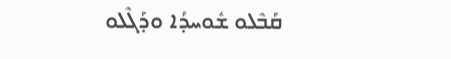ܩܰܒܶܠܘ ܫܽܘܚܕܳܐ ܘܕܰܓܶܠܘ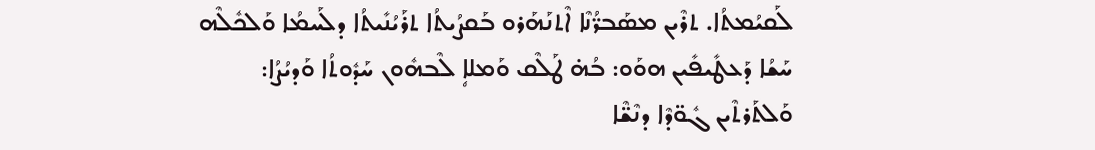ܠܰܩܝܳܡܬܳܐ. ܬܪܶܝܢ ܡܣܰܒܪ̈ܳܢܶܐ ܐܶܬܢܰܗܰܪܘ ܒܰܩܨܳܝܬܳܐ ܬܪܰܝܳܢܺܝܬܳܐ ܕܠܰܚܡܳܐ ܘܰܠܟܽܠܶܗ ܚܰܫܳܐ ܕܰܥܛܺܝܦܺܝܢ ܗܘܰܘ: ܒܳܗ̇ ܛܰܠܶܩ ܘܰܡܠܐܴ ܠܶܒܗܽܘܢ ܚܰܕܽܘܬܳܐ ܘܰܕܝܳܨܳܐ: ܘܰܠܬܰܪܬܶܝܢ ܓܽܘ̈ܕܶܐ ܕܢܶܫ̈ܶܐ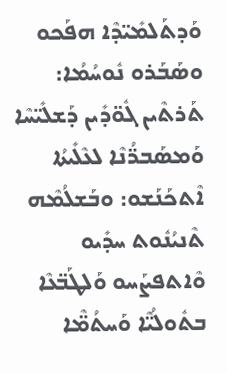ܘܰܕܬܰܠܡܺܝ̈ܕܶܐ ܗܦܰܟܘ ܘܣܰܒܰܪܘ ܢܽܘܚܳܡܳܐ: ܬܰܪܬܶܝܢ ܓܽܘ̈ܕܺܝܢ ܕܰܫܠܺܝ̈ܚܶܐ ܘܰܡܣܰܒܪ̈ܳܢܶܐ ܠܥܶܠܺܝܬܳܐ ܐܶܬܟܰܢܰܫܘ: ܘܒܰܫܠܳܡܶܗ ܬܶܢܝܳܢܽܘܬ ܚܕܺܝܘ ܘܶܐܬܦܨܰܚܘ ܘܰܠܛܰܒ̈ܥܶܐ ܒܬܽܘܠܳܝ̈ܶܐ ܘܰܚܬܳܡ̈ܶܐ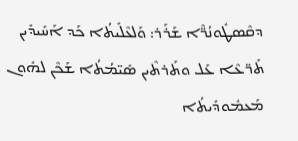ܕܩܶܣܛܽܘܢܳܪ̈ܶܐ ܫܰܪܰܪ: ܘܰܠܥܶܠܺܝܬܳܐ ܟܰܕ ܐܰܚܺܝܕܺܝܢ ܬܰܪ̈ܥܶܐ ܥܰܠ ܘܬܰܪܬܶܝܢ ܣܺܝ̈ܡܳܬܳܐ ܫܰܟܶܢ ܠܗܽܘܢ ܡܰܥܡܽܘܕܺܝܬܳܐ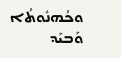ܘܟܳܗܢܽܘܬܳܐ ܘܰܒܝܰܕ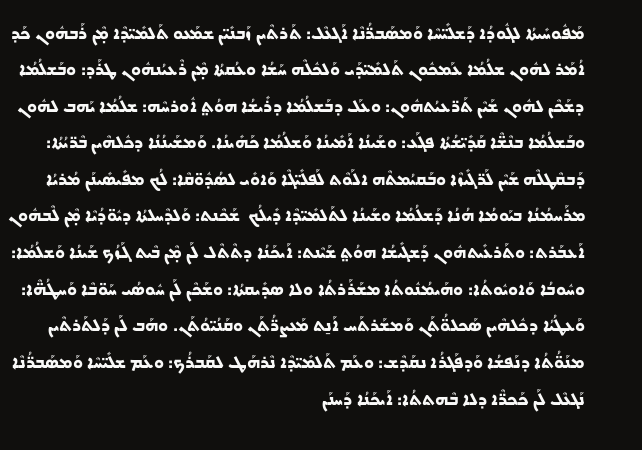ܡܰܦܽܘܚܺܝܬܳܐ ܠܓܽܘܕܳܐ ܕܰܫܠܺܝ̈ܚܶܐ ܘܰܡܣܰܒܪ̈ܳܢܶܐ ܐܰܓܥܶܠ: ܬܰܪܬܶܝܢ ܙܰܒܢܺܝ̈ܢ ܫܡܰܥܘ ܬܰܠܡܺܝ̈ܕܶܐ ܡ̣ܶܢ ܪܰܒܗܽܘܢ ܟܰܕ ܐܳܡܰܪ ܠܗܽܘܢ ܫܠܳܡܳܐ ܥܰܡܟܽܘܢ ܬܰܠܡܺܝ̈ܕܰܝ ܘܰܠܟܽܠܶܗ ܚܰܫܳܐ ܘܥܳܩܬܳܐ ܡ̣ܶܢ ܪܶܥܝܳܢܗܽܘܢ ܛܪܰܕ: ܘܒܰܫܠܳܡܳܐ ܕܫܰܟܶܢ ܠܗܽܘܢ ܫܰܝܶܢ ܬܰܪ̈ܥܝܳܬܗܽܘܢ: ܘܥܰܠ ܕܒܰܫܠܳܡܳܐ ܕܪܺܝܫܳܐ ܗܘܳܬ݀ ܐܽܘܪܚܶܗ: ܫܠܳܡܳܐ ܝܰܗܒ ܠܗܽܘܢ ܘܒܰܫܠܳܡܳܐ ܒܢܶܫ̈ܶܐ ܩܰܕܺܝ̈ܫܳܬܳܐ ܦܓܰܥ: ܘܫܰܝܢܳܐ ܐܰܡܺܝܢܳܐ ܘܰܫܠܳܡܳܐ ܟܰܗܺܝܢܳܐ. ܘܰܡܫܰܝܢܳܢܳܐ ܕܟܽܠܗܶܝܢ ܒܶܪ̈ܝܳܬܳܐ: ܕܰܒܩܶܛܠܶܗ ܫܰܝܶܢ ܠܰܪ̈ܓܺܝܙܶܐ ܘܒܰܩܝܳܡܬܶܗ ܐܠܰܘܶܬ ܠܰܦܠܺܝ̈ܓܶܐ ܘܰܐܘܺܝ ܠܣܳܕܽܘ̈ܩܶܐ: ܠܳܟ ܡܦܺܝܣܺܝܢܰܢ ܡܳܪܝܳܐ ܡܪܰܚܡܳܢܳܐ ܒܝܰܘܡܳܐ ܗܳܢܳܐ ܕܰܫܠܳܡܳܐ ܘܫܰܝܢܳܐ ܠܬܰܠܡܺܝ̈ܕܶܐ ܕܺܝܠܳܟ  ܫܰܟܶܢܬ: ܘܰܠܕܶܚܠܬܳܐ ܕܝܽܘ̈ܕܳܝܶܐ ܡ̣ܶܢ ܠܶܒܗܽܘܢ ܐܰܥܒܰܪܬ: ܘܬܰܪܥܺܝܬܗܽܘܢ ܕܰܫܓܺܝܫܳܐ ܗܘܳܬ݀ ܫܰܝܶܢܬ: ܐܰܝܟܰܢܳܐ ܕܬܶܬܶܠ ܠܰܢ ܡ̣ܶܢ ܒܶܝܬ ܓܰܙܳܟ ܫܰܝܢܳܐ ܘܰܫܠܳܡܳܐ: ܘܚܽܘܒܳܐ ܘܰܐܘܝܽܘܬܳܐ: ܘܗܰܝܡܳܢܽܘܬܳܐ ܡܫܰܪܰܪܬܳܐ ܘܠܐ ܣܕܺܝܩܬܳܐ: ܘܫܰܟܶܢ ܠܰܢ ܚܽܘܣܳܝ ܚܰܘ̈ܒܶܐ ܘܰܚܛܳܗ̈ܶܐ: ܘܰܥܛܳܝܳܐ ܕܟܽܠܗܶܝܢ ܣܰܟܠܘ̈ܳܬܰܢ ܘܰܡܫܰܪܬܰܚ ܐܰܢ̱ܬ ܡܰܥܨܪ̈ܳܬܰܢ ܘܩܰܢܳܝ̈ܘܳܬܰܢ. ܘܗܰܒ ܠܰܢ ܕܰܠܬܰܪܬܶܝܢ ܡܢܰܘ̈ܳܬܳܐ ܕܢܰܦܫܳܐ ܘܰܕܦܰܓܪܳܐ ܢܩܰܕܶܫ: ܘܥܰܡ ܬܰܠܡܺܝ̈ܕܶܐ ܢܶܪܗܰܛ ܠܩܰܒܪܳܟ: ܘܥܰܡ ܫܠܺܝ̈ܚܶܐ ܘܰܡܣܰܒܪ̈ܳܢܶܐ ܢܰܓܥܶܠ ܠܰܢ ܟܰܟܪ̈ܶܐ ܕܠܐ ܒܶܗܬܬܳܐ: ܐܰܝܟܰܢܳܐ ܕܰܚܢܰܢ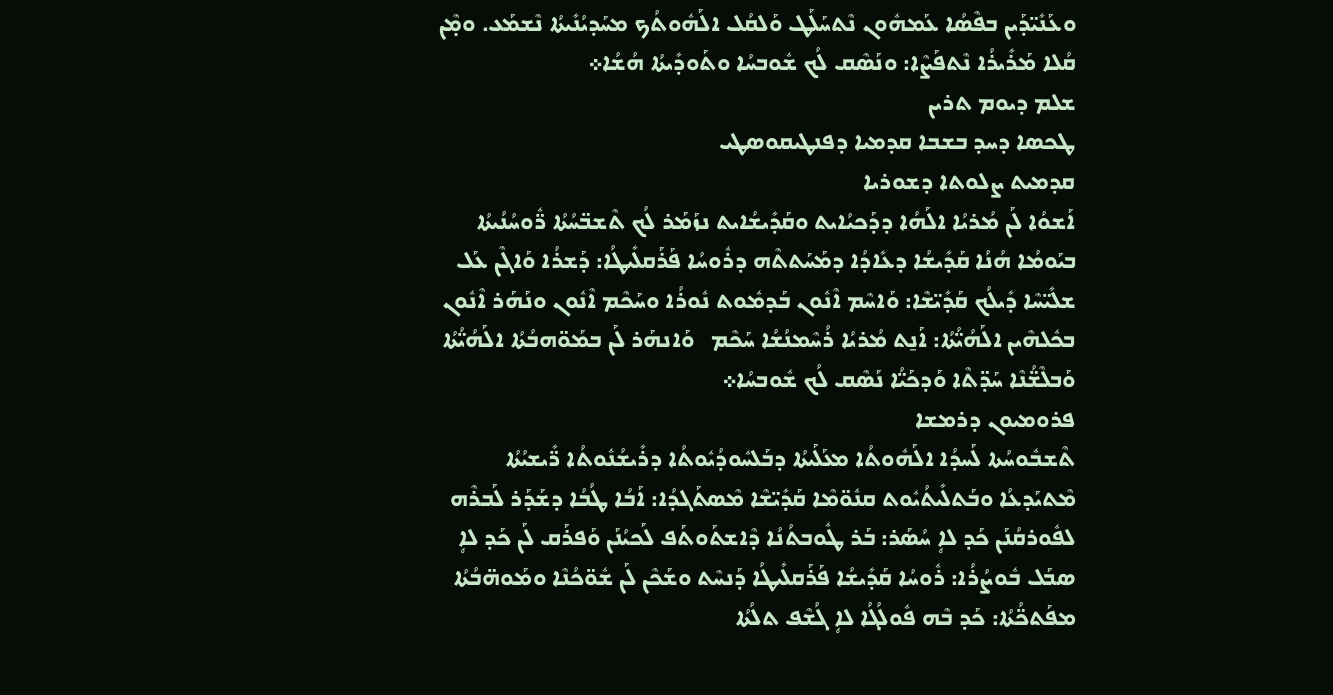ܘܥܰܢܺܝ̈ܕܰܝܢ ܒܦܶܣܳܐ ܥܰܡܗܽܘܢ ܢܶܬܚܰܠܰܛ ܘܰܠܩܳܠ ܐܠܰܗܽܘܬܳܟ ܡܚܰܕܝܳܢܺܝܬܳܐ ܢܶܫܡܰܥ. ܘܡ̣ܶܢ ܩܳܠܐ ܡܰܪܺܝܪܳܐ ܢܶܬܦܰܨܶܐ: ܘܢܰܣܶܩ ܠܳܟ ܫܽܘܒܚܳܐ ܘܬܰܘܕܺܝܬܳܐ ܗܳܫܳܐ܀
ܫܠܡ ܕܝܘܡ ܬܪܝܢ
ܛܟܣܐ ܕܚܕ ܒܫܒܐ ܩܕܡܝܐ ܕܦܢܛܝܩܘܣܛܝ
ܩܕܡܝܬ ܨܠܘܬܐ ܕܫܘܪܝܐ
ܐܰܫܘܳܐ ܠܰܢ ܡܳܪܝܳܐ ܐܠܰܗܳܐ ܕܕܰܟܝܳܐܝܬ ܘܩܰܕܺܝܫܳܐܝܬ ܢܙܰܡܰܪ ܠܳܟ ܬܶܫܒ̈ܚܳܬܳܐ ܪ̈ܽܘܚܳܢܳܝܬܳܐ ܒܝܰܘܡܳܐ ܗܳܢܳܐ ܩܰܕܺܝܫܳܐ ܕܥܺܐܕܳܐ ܕܡܰܚܰܬܬܶܗ ܕܪܽܘܚܳܐ ܦܰܪܰܩܠܺܝܛܳܐ: ܕܰܫܪܳܐ ܘܰܐܓܶܢ ܥܰܠ ܫܠܺܝ̈ܚܶܐ ܕܺܝܠܳܟ ܩܰܕܺܝ̈ܫܶܐ: ܘܰܐܚܶܡ ܐܶܢܽܘܢ ܒܰܕܡܽܘܬ ܢܽܘܪܳܐ ܘܚܰܟܶܡ ܐܶܢܽܘܢ ܘܢܰܗܰܪ ܐܶܢܽܘܢ ܒܟܽܠܗܶܝܢ ܐܠܰܗܳܝ̈ܳܬܳܐ: ܐܰܢ̱ܬ ܡܳܪܝܳܐ ܪܳܚܶܡܢܳܫܳܐ ܚܰܟܶܡ   ܘܰܐܢܗܰܪ ܠܰܢ ܒܡܰܘ̈ܗܒܳܬܳܐ ܐܠܰܗܳܝ̈ܳܬܳܐ ܘܰܒܠܶܫ̈ܳܢܶܐ ܚܰܕ̈ܬܶܐ ܘܰܕܟܰܝ̈ܳܐ ܢܰܣܶܩ ܠܳܟ ܫܽܘܒܚܳܐ܀
ܦܪܘܡܝܘܢ ܕܪܡܫܐ
ܬܶܫܒܽܘܚܳܬܐ ܠܰܚܕܳܐ ܐܠܰܗܽܘܬܳܐ ܡܥܰܠܰܝܬܳܐ ܕܒܰܠܚܽܘܕܳܝܽܘܬܳܐ ܕܪܺܝܫܳܢܽܘܬܳܐ ܪ̈ܺܝܫܝܳܬܳܐ ܡܶܬܝܰܕܥܳܐ ܘܒܰܬܠܺܝܬܳܝܽܘܬ ܩܢܽܘ̈ܡܶܐ ܩܰܕܺܝ̈ܫܶܐ ܡܶܣܬܰܓܕܳܐ: ܐܰܒܳܐ ܛܳܒܳܐ ܕܫܰܕܰܪ ܠܰܒܪܶܗ ܠܦܽܘܪܩܳܢܰܢ ܟܰܕ ܠܐܴ ܚܳܣܰܪ: ܒܰܪ ܛܽܘܒܬܳܢܳܐ ܕܶܐܫܬܰܘܬܰܦ ܠܰܟܝܳܢܰܢ ܘܰܦܪܰܩ ܠܰܢ ܟܰܕ ܠܐܴ  ܣܒܰܠ ܒܽܘܨܳܪܳܐ: ܪܽܘܚܳܐ ܩܰܕܺܝܫܳܐ ܦܰܪܰܩܠܺܝܛܳܐ ܕܰܢܚܶܬ ܘܫܰܟܶܢ ܠܰܢ ܫܽܘ̈ܟܳܢܶܐ ܘܡܰܘܗ̈ܒܳܬܳܐ ܡܦܰܬܟ̈ܳܬܳܐ: ܟܰܕ ܒܶܗ ܦܽܘܠܳܓܳܐ ܠܐܴ ܓܳܫܶܦ ܬܠܳܬܳܐ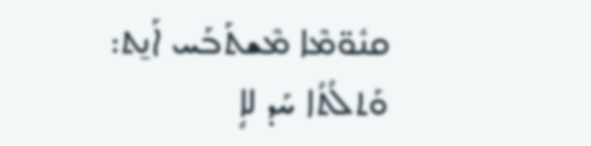ܩܢܽܘ̈ܡܶܐ ܡܶܫܬܰܒܰܚ ܐܰܢ̱ܬ: ܘܰܬܠܳܬܳܐ ܚܰܕ ܠܐܴ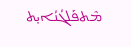ܡܶܬܦܰܠܓܳܢܳܐܝ̣ܬ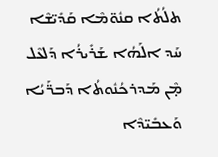ܬܠܳܬܳܐ ܩܢܽܘ̈ܡܶܐ ܩܰܕܺܝ̈ܫܶܐ ܚܰܕ ܐܠܰܗܳܐ ܫܰܪܺܝܪܳܐ ܕܰܠܥܶܠ ܡ̣ܶܢ ܡܰܕܪܟܳܢܽܘܬܳܐ ܕܰܒܪ̈ܰܝܳܐ ܘܰܥܒܺܝ̈ܕܶܐ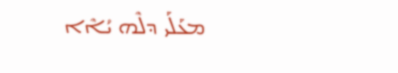ܡܥܰܠܰܝ ܕܠܶܗ ܝܳܐܶܐ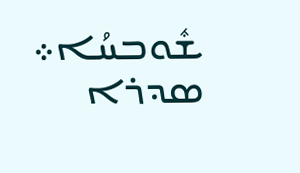ܫܽܘܒܚܳܐ܀
ܣܕܪܐ